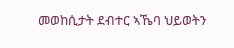መወከሲታት ደብተር ኣኼባ ህይወትን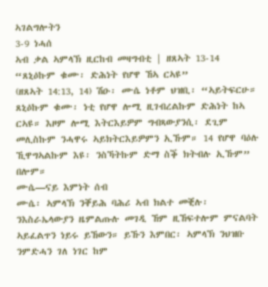ኣገልግሎትን
3-9 ነሓሰ
ኣብ ቃል ኣምላኽ ዚርከብ መዛግብቲ | ዘጸኣት 13-14
“ጸኒዕኩም ቁሙ፡ ድሕነት የሆዋ ኸኣ ርኣዩ”
(ዘጸኣት 14:13, 14) ሽዑ፡ ሙሴ ነቶም ህዝቢ፡ “ኣይትፍርሁ። ጸኒዕኩም ቁሙ፡ ነቲ የሆዋ ሎሚ ዚገብረልኩም ድሕነት ከኣ ርኣዩ። እዞም ሎሚ እትርእይዎም ግብጻውያንሲ፡ ደጊም መሊስኩም ንሓዋሩ ኣይክትርእይዎምን ኢኹም። 14 የሆዋ ባዕሉ ኺዋግኣልኩም እዩ፡ ንስኻትኩም ድማ ስቕ ክትብሉ ኢኹም” በሎም።
ሙሴ—ናይ እምነት ሰብ
ሙሴ፡ ኣምላኽ ንቐይሕ ባሕሪ ኣብ ክልተ መቒሉ፡ ንእስራኤላውያን ዜምልጡሉ መገዲ ኸም ዚኸፍተሎም ምናልባት ኣይፈልጥን ነይሩ ይኸውን። ይኹን እምበር፡ ኣምላኽ ንህዝቡ ንምድሓን ገለ ነገር ከም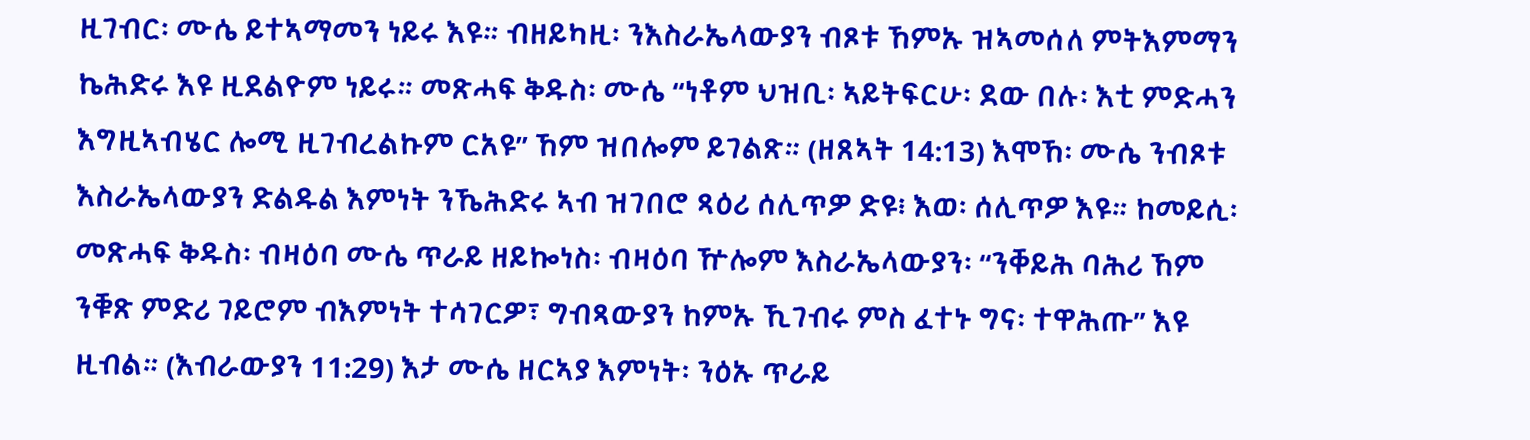ዚገብር፡ ሙሴ ይተኣማመን ነይሩ እዩ። ብዘይካዚ፡ ንእስራኤላውያን ብጾቱ ኸምኡ ዝኣመሰለ ምትእምማን ኬሕድሩ እዩ ዚደልዮም ነይሩ። መጽሓፍ ቅዱስ፡ ሙሴ “ነቶም ህዝቢ፡ ኣይትፍርሁ፡ ደው በሉ፡ እቲ ምድሓን እግዚኣብሄር ሎሚ ዚገብረልኩም ርአዩ” ኸም ዝበሎም ይገልጽ። (ዘጸኣት 14:13) እሞኸ፡ ሙሴ ንብጾቱ እስራኤላውያን ድልዱል እምነት ንኼሕድሩ ኣብ ዝገበሮ ጻዕሪ ሰሊጥዎ ድዩ፧ እወ፡ ሰሊጥዎ እዩ። ከመይሲ፡ መጽሓፍ ቅዱስ፡ ብዛዕባ ሙሴ ጥራይ ዘይኰነስ፡ ብዛዕባ ዅሎም እስራኤላውያን፡ “ንቐይሕ ባሕሪ ኸም ንቑጽ ምድሪ ገይሮም ብእምነት ተሳገርዎ፣ ግብጻውያን ከምኡ ኺገብሩ ምስ ፈተኑ ግና፡ ተዋሕጡ” እዩ ዚብል። (እብራውያን 11:29) እታ ሙሴ ዘርኣያ እምነት፡ ንዕኡ ጥራይ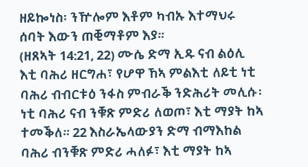ዘይኰነስ፡ ንዅሎም እቶም ካብኡ እተማህሩ ሰባት እውን ጠቒማቶም እያ።
(ዘጸኣት 14:21, 22) ሙሴ ድማ ኢዱ ናብ ልዕሊ እቲ ባሕሪ ዘርግሐ፣ የሆዋ ኸኣ ምልእቲ ለይቲ ነቲ ባሕሪ ብብርቱዕ ንፋስ ምብራቕ ንድሕሪት መሊሱ፡ ነቲ ባሕሪ ናብ ንቑጽ ምድሪ ለወጦ፣ እቲ ማያት ከኣ ተመቕለ። 22 እስራኤላውያን ድማ ብማእከል ባሕሪ ብንቑጽ ምድሪ ሓለፉ፣ እቲ ማያት ከኣ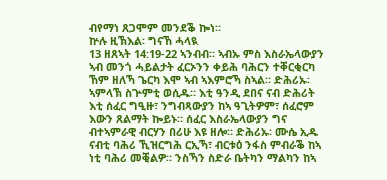ብየማነ ጸጋሞም መንደቕ ኰነ።
ኵሉ ዚኽእል፡ ግናኸ ሓላዪ
13 ዘጸኣት 14:19-22 ኣንብብ። ኣብኡ ምስ እስራኤላውያን ኣብ መንጎ ሓይልታት ፈርኦንን ቀይሕ ባሕርን ተቐርቂርካ ኸም ዘለኻ ጌርካ እሞ ኣብ ኣእምሮኻ ስኣል። ድሕሪኡ፡ ኣምላኽ ስጕምቲ ወሲዱ። እቲ ዓንዲ ደበና ናብ ድሕሪት እቲ ሰፈር ግዒዙ፣ ንግብጻውያን ከኣ ዓጊትዎም፣ ሰፈሮም እውን ጸልማት ኰይኑ። ሰፈር እስራኤላውያን ግና ብተኣምራዊ ብርሃን በሪሁ እዩ ዘሎ። ድሕሪኡ፡ ሙሴ ኢዱ ናብቲ ባሕሪ ኺዝርግሕ ርኢኻ፣ ብርቱዕ ንፋስ ምብራቕ ከኣ ነቲ ባሕሪ መቒልዎ። ንስኻን ስድራ ቤትካን ማልካን ከኣ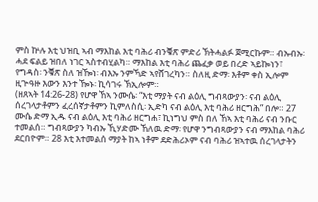ምስ ኵሉ እቲ ህዝቢ ኣብ ማእከል እቲ ባሕሪ ብንቑጽ ምድሪ ኽትሓልፉ ጀሚርኩም። ብኡብኡ፡ ሓደ ፍልይ ዝበለ ነገር ኣስተብሂልካ። ማእከል እቲ ባሕሪ ጨፈቃ ወይ በረድ ኣይኰነን፣ የግዳስ፡ ንቑጽ ስለ ዝዀነ፡ ብእኡ ንምኻድ ኣየሸገረካን። ስለዚ ድማ፡ እቶም ቀስ ኢሎም ዚጕዓዙ እውን እንተ ዀኑ፡ ኪሳገሩ ኽኢሎም።
(ዘጸኣት 14:26-28) የሆዋ ኸኣ ንሙሴ፡ “እቲ ማያት ናብ ልዕሊ ግብጻውያን፡ ናብ ልዕሊ ሰረገላታቶምን ፈረሰኛታቶምን ኪምለስሲ፡ ኢድካ ናብ ልዕሊ እቲ ባሕሪ ዘርግሕ” በሎ። 27 ሙሴ ድማ ኢዱ ናብ ልዕሊ እቲ ባሕሪ ዘርግሐ፣ ኪነግህ ምስ በለ ኸኣ እቲ ባሕሪ ናብ ንቡር ተመልሰ። ግብጻውያን ካብኡ ኺሃድሙ ኸለዉ ድማ፡ የሆዋ ንግብጻውያን ናብ ማእከል ባሕሪ ደርበዮም። 28 እቲ እተመልሰ ማያት ከኣ ነቶም ደድሕሪኦም ናብ ባሕሪ ዝኣተዉ ሰረገላታትን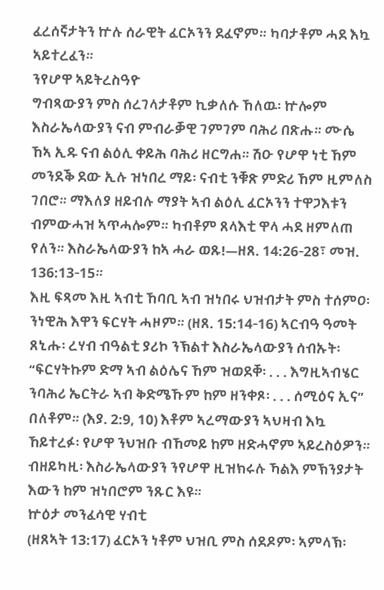ፈረሰኛታትን ኵሉ ሰራዊት ፈርኦንን ደፈኖም። ካባታቶም ሓደ እኳ ኣይተረፈን።
ንየሆዋ ኣይትረስዓዮ
ግብጻውያን ምስ ሰረገላታቶም ኪቃለሱ ኸለዉ፡ ኵሎም እስራኤላውያን ናብ ምብራቓዊ ገምገም ባሕሪ በጽሑ። ሙሴ ኸኣ ኢዱ ናብ ልዕሊ ቀይሕ ባሕሪ ዘርግሐ። ሽዑ የሆዋ ነቲ ኸም መንደቕ ደው ኢሉ ዝነበረ ማይ፡ ናብቲ ንቑጽ ምድሪ ኸም ዚምለስ ገበሮ። ማእለያ ዘይብሉ ማያት ኣብ ልዕሊ ፈርኦንን ተዋጋእቱን ብምውሓዝ ኣጥሓሎም። ካብቶም ጸላእቲ ዋላ ሓደ ዘምለጠ የለን። እስራኤላውያን ከኣ ሓራ ወጹ!—ዘጸ. 14:26-28፣ መዝ. 136:13-15።
እዚ ፍጻመ እዚ ኣብቲ ኸባቢ ኣብ ዝነበሩ ህዝብታት ምስ ተሰምዐ፡ ንነዊሕ እዋን ፍርሃት ሓዞም። (ዘጸ. 15:14-16) ኣርብዓ ዓመት ጸኒሑ፡ ረሃብ ብዓልቲ ያሪኮ ንኽልተ እስራኤላውያን ሰብኡት፡ “ፍርሃትኩም ድማ ኣብ ልዕሌና ኸም ዝወደቐ፡ . . . እግዚኣብሄር ንባሕሪ ኤርትራ ኣብ ቅድሜኹም ከም ዘንቀጾ፡ . . . ሰሚዕና ኢና” በለቶም። (እያ. 2:9, 10) እቶም ኣረማውያን ኣህዛብ እኳ ኸይተረፉ፡ የሆዋ ንህዝቡ ብኸመይ ከም ዘድሓኖም ኣይረስዕዎን። ብዘይካዚ፡ እስራኤላውያን ንየሆዋ ዚዝክሩሉ ኻልእ ምኽንያታት እውን ከም ዝነበሮም ንጹር እዩ።
ኵዕታ መንፈሳዊ ሃብቲ
(ዘጸኣት 13:17) ፈርኦን ነቶም ህዝቢ ምስ ሰደዶም፡ ኣምላኽ፡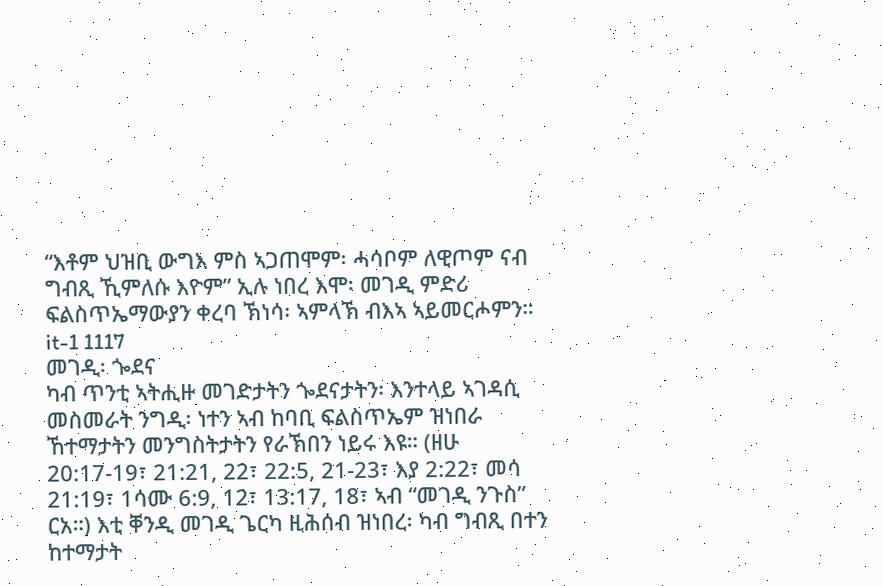“እቶም ህዝቢ ውግእ ምስ ኣጋጠሞም፡ ሓሳቦም ለዊጦም ናብ ግብጺ ኺምለሱ እዮም” ኢሉ ነበረ እሞ፡ መገዲ ምድሪ ፍልስጥኤማውያን ቀረባ ኽነሳ፡ ኣምላኽ ብእኣ ኣይመርሖምን።
it-1 1117
መገዲ፡ ጐደና
ካብ ጥንቲ ኣትሒዙ መገድታትን ጐደናታትን፡ እንተላይ ኣገዳሲ መስመራት ንግዲ፡ ነተን ኣብ ከባቢ ፍልስጥኤም ዝነበራ ኸተማታትን መንግስትታትን የራኽበን ነይሩ እዩ። (ዘሁ 20:17-19፣ 21:21, 22፣ 22:5, 21-23፣ እያ 2:22፣ መሳ 21:19፣ 1ሳሙ 6:9, 12፣ 13:17, 18፣ ኣብ “መገዲ ንጉስ” ርአ።) እቲ ቐንዲ መገዲ ጌርካ ዚሕሰብ ዝነበረ፡ ካብ ግብጺ በተን ከተማታት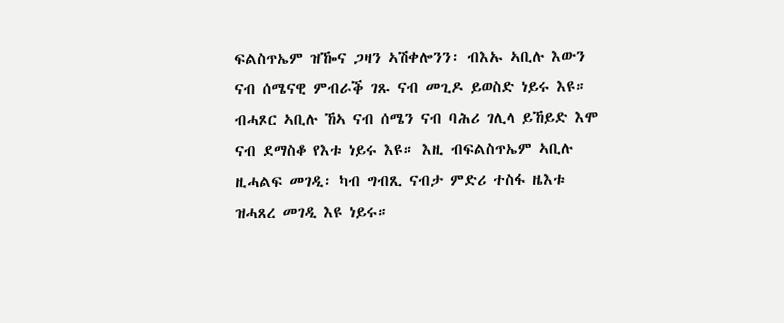ፍልስጥኤም ዝዀና ጋዛን ኣሽቀሎንን፡ ብእኡ ኣቢሉ እውን ናብ ሰሜናዊ ምብራቕ ገጹ ናብ መጊዶ ይወስድ ነይሩ እዩ። ብሓጾር ኣቢሉ ኸኣ ናብ ሰሜን ናብ ባሕሪ ገሊላ ይኸይድ እሞ ናብ ደማስቆ የእቱ ነይሩ እዩ። እዚ ብፍልስጥኤም ኣቢሉ ዚሓልፍ መገዲ፡ ካብ ግብጺ ናብታ ምድሪ ተስፋ ዜእቱ ዝሓጸረ መገዲ እዩ ነይሩ።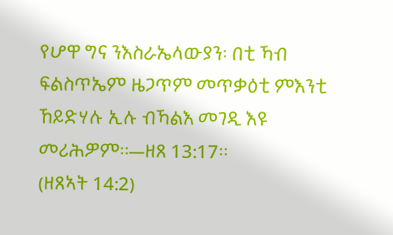የሆዋ ግና ንእስራኤላውያን፡ በቲ ኻብ ፍልስጥኤም ዜጋጥም መጥቃዕቲ ምእንቲ ኸይድሃሉ ኢሉ ብኻልእ መገዲ እዩ መሪሕዎም።—ዘጸ 13:17።
(ዘጸኣት 14:2)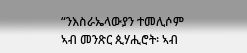“ንእስራኤላውያን ተመሊሶም ኣብ መንጽር ጲሃሒሮት፡ ኣብ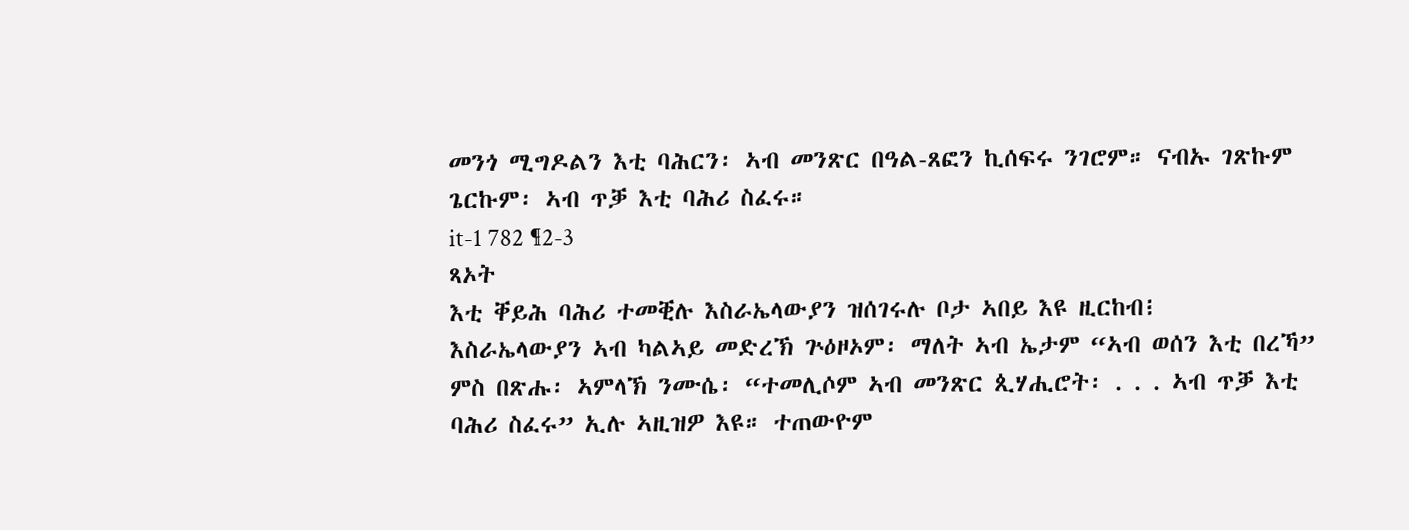መንጎ ሚግዶልን እቲ ባሕርን፡ ኣብ መንጽር በዓል-ጸፎን ኪሰፍሩ ንገሮም። ናብኡ ገጽኩም ጌርኩም፡ ኣብ ጥቓ እቲ ባሕሪ ስፈሩ።
it-1 782 ¶2-3
ጻኦት
እቲ ቐይሕ ባሕሪ ተመቒሉ እስራኤላውያን ዝሰገሩሉ ቦታ ኣበይ እዩ ዚርከብ፧
እስራኤላውያን ኣብ ካልኣይ መድረኽ ጕዕዞኦም፡ ማለት ኣብ ኤታም “ኣብ ወሰን እቲ በረኻ” ምስ በጽሑ፡ ኣምላኽ ንሙሴ፡ “ተመሊሶም ኣብ መንጽር ጲሃሒሮት፡ . . . ኣብ ጥቓ እቲ ባሕሪ ስፈሩ” ኢሉ ኣዚዝዎ እዩ። ተጠውዮም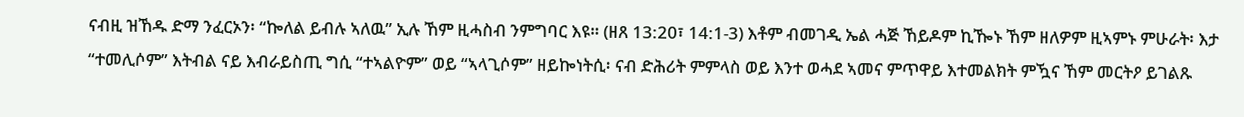ናብዚ ዝኸዱ ድማ ንፈርኦን፡ “ኰለል ይብሉ ኣለዉ” ኢሉ ኸም ዚሓስብ ንምግባር እዩ። (ዘጸ 13:20፣ 14:1-3) እቶም ብመገዲ ኤል ሓጅ ኸይዶም ኪዀኑ ኸም ዘለዎም ዚኣምኑ ምሁራት፡ እታ “ተመሊሶም” እትብል ናይ እብራይስጢ ግሲ “ተኣልዮም” ወይ “ኣላጊሶም” ዘይኰነትሲ፡ ናብ ድሕሪት ምምላስ ወይ እንተ ወሓደ ኣመና ምጥዋይ እተመልክት ምዃና ኸም መርትዖ ይገልጹ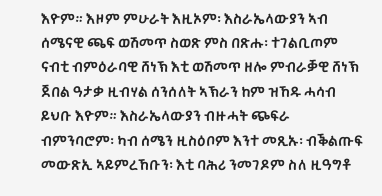እዮም። እዞም ምሁራት እዚኦም፡ እስራኤላውያን ኣብ ሰሜናዊ ጫፍ ወሽመጥ ስወጽ ምስ በጽሑ፡ ተገልቢጦም ናብቲ ብምዕራባዊ ሸነኽ እቲ ወሽመጥ ዘሎ ምብራቓዊ ሸነኽ ጀበል ዓታቃ ዚብሃል ሰንሰለት ኣኽራን ከም ዝኸዱ ሓሳብ ይህቡ እዮም። እስራኤላውያን ብዙሓት ጭፍራ ብምንባሮም፡ ካብ ሰሜን ዚስዕቦም እንተ መጺኡ፡ ብቕልጡፍ መውጽኢ ኣይምረኸቡን፡ እቲ ባሕሪ ንመገዶም ስለ ዚዓግቶ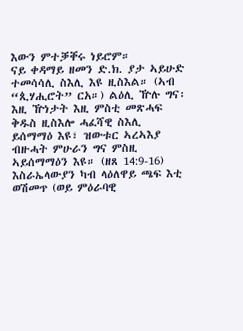እውን ምተቓቐሩ ነይሮም።
ናይ ቀዳማይ ዘመን ድ.ክ. ያታ ኣይሁድ ተመሳሳሊ ስእሊ እዩ ዚስእል። (ኣብ “ጲሃሒሮት” ርአ።) ልዕሊ ዅሉ ግና፡ እዚ ዅነታት እዚ ምስቲ መጽሓፍ ቅዱስ ዚስእሎ ሓፈሻዊ ስእሊ ይሰማማዕ እዩ፣ ዝውቱር ኣረኣእያ ብዙሓት ምሁራን ግና ምስዚ ኣይሰማማዕን እዩ። (ዘጸ 14:9-16) እስራኤላውያን ካብ ላዕለዋይ ጫፍ እቲ ወሽመጥ (ወይ ምዕራባዊ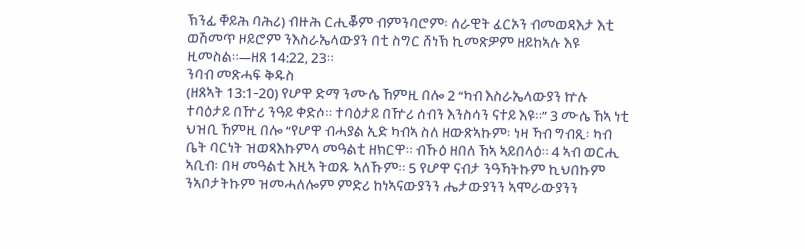ኽንፊ ቐይሕ ባሕሪ) ብዙሕ ርሒቖም ብምንባሮም፡ ሰራዊት ፈርኦን ብመወዳእታ እቲ ወሽመጥ ዞይሮም ንእስራኤላውያን በቲ ስግር ሸነኽ ኪመጽዎም ዘይከኣሉ እዩ ዚመስል።—ዘጸ 14:22, 23።
ንባብ መጽሓፍ ቅዱስ
(ዘጸኣት 13:1-20) የሆዋ ድማ ንሙሴ ኸምዚ በሎ 2 “ካብ እስራኤላውያን ኵሉ ተባዕታይ በዅሪ ንዓይ ቀድሶ። ተባዕታይ በዅሪ ሰብን እንስሳን ናተይ እዩ።” 3 ሙሴ ኸኣ ነቲ ህዝቢ ኸምዚ በሎ “የሆዋ ብሓያል ኢድ ካብኣ ስለ ዘውጽኣኩም፡ ነዛ ኻብ ግብጺ፡ ካብ ቤት ባርነት ዝወጻእኩምላ መዓልቲ ዘክርዋ። ብኹዕ ዘበለ ኸኣ ኣይበላዕ። 4 ኣብ ወርሒ ኣቢብ፡ በዛ መዓልቲ እዚኣ ትወጹ ኣለኹም። 5 የሆዋ ናብታ ንዓኻትኩም ኪህበኩም ንኣቦታትኩም ዝመሓለሎም ምድሪ ከነኣናውያንን ሔታውያንን ኣሞራውያንን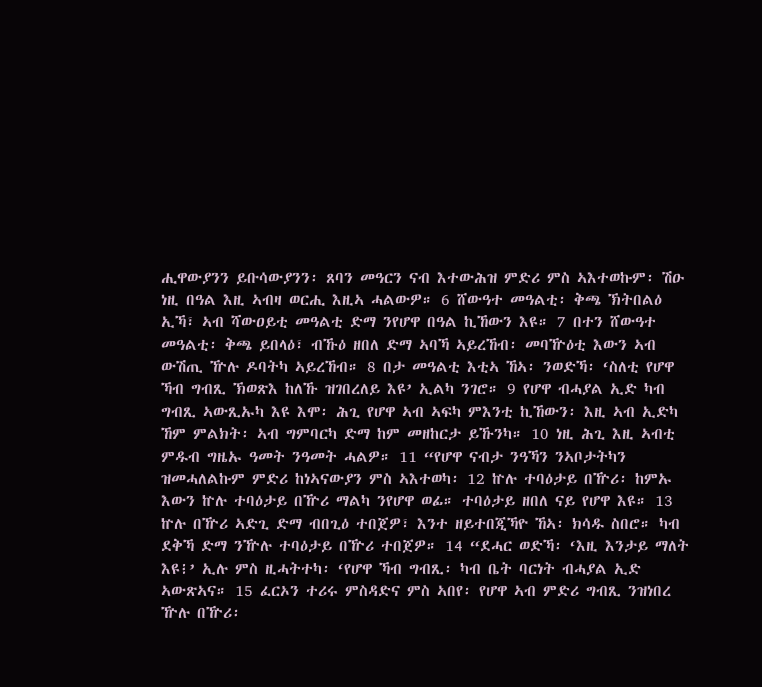ሒዋውያንን ይቡሳውያንን፡ ጸባን መዓርን ናብ እተውሕዝ ምድሪ ምስ ኣእተወኩም፡ ሽዑ ነዚ በዓል እዚ ኣብዛ ወርሒ እዚኣ ሓልውዎ። 6 ሸውዓተ መዓልቲ፡ ቅጫ ኽትበልዕ ኢኻ፣ ኣብ ሻውዐይቲ መዓልቲ ድማ ንየሆዋ በዓል ኪኸውን እዩ። 7 በተን ሸውዓተ መዓልቲ፡ ቅጫ ይበላዕ፣ ብኹዕ ዘበለ ድማ ኣባኻ ኣይረኸብ፡ መባዅዕቲ እውን ኣብ ውሽጢ ዅሉ ዶባትካ ኣይረኸብ። 8 በታ መዓልቲ እቲኣ ኸኣ፡ ንወድኻ፡ ‘ስለቲ የሆዋ ኻብ ግብጺ ኽወጽእ ከለኹ ዝገበረለይ እዩ’ ኢልካ ንገሮ። 9 የሆዋ ብሓያል ኢድ ካብ ግብጺ ኣውጺኡካ እዩ እሞ፡ ሕጊ የሆዋ ኣብ ኣፍካ ምእንቲ ኪኸውን፡ እዚ ኣብ ኢድካ ኸም ምልክት፡ ኣብ ግምባርካ ድማ ከም መዘከርታ ይኹንካ። 10 ነዚ ሕጊ እዚ ኣብቲ ምዱብ ግዜኡ ዓመት ንዓመት ሓልዎ። 11 “የሆዋ ናብታ ንዓኻን ንኣቦታትካን ዝመሓለልኩም ምድሪ ከነኣናውያን ምስ ኣእተወካ፡ 12 ኵሉ ተባዕታይ በዅሪ፡ ከምኡ እውን ኵሉ ተባዕታይ በዅሪ ማልካ ንየሆዋ ወፊ። ተባዕታይ ዘበለ ናይ የሆዋ እዩ። 13 ኵሉ በዅሪ ኣድጊ ድማ ብበጊዕ ተበጀዎ፣ እንተ ዘይተበጂኻዮ ኸኣ፡ ክሳዱ ስበሮ። ካብ ደቅኻ ድማ ንዅሉ ተባዕታይ በዅሪ ተበጀዎ። 14 “ደሓር ወድኻ፡ ‘እዚ እንታይ ማለት እዩ፧’ ኢሉ ምስ ዚሓትተካ፡ ‘የሆዋ ኻብ ግብጺ፡ ካብ ቤት ባርነት ብሓያል ኢድ ኣውጽኣና። 15 ፈርኦን ተሪሩ ምስዳድና ምስ ኣበየ፡ የሆዋ ኣብ ምድሪ ግብጺ ንዝነበረ ዅሉ በዅሪ፡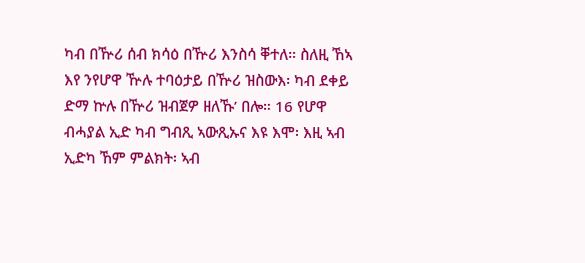ካብ በዅሪ ሰብ ክሳዕ በዅሪ እንስሳ ቐተለ። ስለዚ ኸኣ እየ ንየሆዋ ዅሉ ተባዕታይ በዅሪ ዝስውእ፡ ካብ ደቀይ ድማ ኵሉ በዅሪ ዝብጀዎ ዘለኹ’ በሎ። 16 የሆዋ ብሓያል ኢድ ካብ ግብጺ ኣውጺኡና እዩ እሞ፡ እዚ ኣብ ኢድካ ኸም ምልክት፡ ኣብ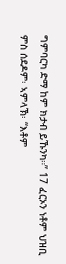ግምባርካ ድማ ከም ክታብ ይኹንካ።” 17 ፈርኦን ነቶም ህዝቢ ምስ ሰደዶም፡ ኣምላኽ፡ “እቶም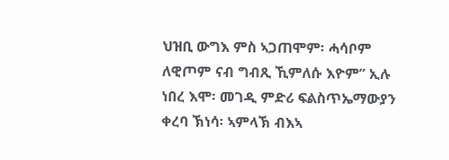ህዝቢ ውግእ ምስ ኣጋጠሞም፡ ሓሳቦም ለዊጦም ናብ ግብጺ ኺምለሱ እዮም” ኢሉ ነበረ እሞ፡ መገዲ ምድሪ ፍልስጥኤማውያን ቀረባ ኽነሳ፡ ኣምላኽ ብእኣ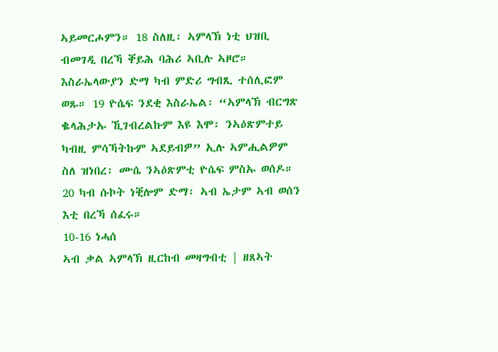ኣይመርሖምን። 18 ስለዚ፡ ኣምላኽ ነቲ ህዝቢ ብመገዲ በረኻ ቐይሕ ባሕሪ ኣቢሉ ኣዞሮ። እስራኤላውያን ድማ ካብ ምድሪ ግብጺ ተሰሊፎም ወጹ። 19 ዮሴፍ ንደቂ እስራኤል፡ “ኣምላኽ ብርግጽ ቈላሕታኡ ኺገብረልኩም እዩ እሞ፡ ንኣዕጽምተይ ካብዚ ምሳኻትኩም ኣደይብዎ” ኢሉ ኣምሒልዎም ስለ ዝነበረ፡ ሙሴ ንኣዕጽምቲ ዮሴፍ ምስኡ ወሰዶ። 20 ካብ ሱኮት ነቒሎም ድማ፡ ኣብ ኤታም ኣብ ወሰን እቲ በረኻ ሰፈሩ።
10-16 ነሓሰ
ኣብ ቃል ኣምላኽ ዚርከብ መዛግብቲ | ዘጸኣት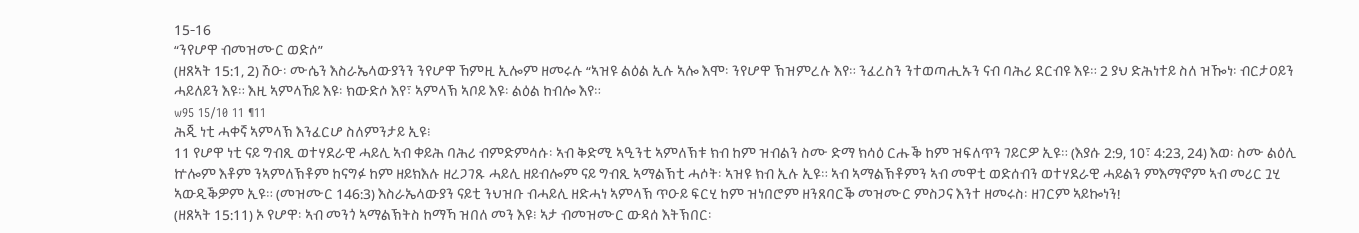15-16
“ንየሆዋ ብመዝሙር ወድሶ”
(ዘጸኣት 15:1, 2) ሽዑ፡ ሙሴን እስራኤላውያንን ንየሆዋ ኸምዚ ኢሎም ዘመሩሉ “ኣዝዩ ልዕል ኢሉ ኣሎ እሞ፡ ንየሆዋ ኽዝምረሉ እየ። ንፈረስን ንተወጣሒኡን ናብ ባሕሪ ደርብዩ እዩ። 2 ያህ ድሕነተይ ስለ ዝዀነ፡ ብርታዐይን ሓይለይን እዩ። እዚ ኣምላኸይ እዩ፡ ክውድሶ እየ፣ ኣምላኽ ኣቦይ እዩ፡ ልዕል ከብሎ እየ።
w95 15/10 11 ¶11
ሕጂ ነቲ ሓቀኛ ኣምላኽ እንፈርሆ ስለምንታይ ኢዩ፧
11 የሆዋ ነቲ ናይ ግብጺ ወተሃደራዊ ሓይሊ ኣብ ቀይሕ ባሕሪ ብምድምሳሱ፡ ኣብ ቅድሚ ኣዒንቲ ኣምለኽቱ ክብ ከም ዝብልን ስሙ ድማ ክሳዕ ርሑቕ ከም ዝፍለጥን ገይርዎ ኢዩ። (እያሱ 2:9, 10፣ 4:23, 24) እወ፡ ስሙ ልዕሊ ኵሎም እቶም ንኣምለኽቶም ከናግፉ ከም ዘይክእሉ ዘረጋገጹ ሓይሊ ዘይብሎም ናይ ግብጺ ኣማልኽቲ ሓሶት፡ ኣዝዩ ክብ ኢሉ ኢዩ። ኣብ ኣማልኽቶምን ኣብ መዋቲ ወድሰብን ወተሃደራዊ ሓይልን ምእማኖም ኣብ መሪር ጓሂ ኣውዲቕዎም ኢዩ። (መዝሙር 146:3) እስራኤላውያን ናይቲ ንህዝቡ ብሓይሊ ዘድሓነ ኣምላኽ ጥዑይ ፍርሂ ከም ዝነበሮም ዘንጸባርቕ መዝሙር ምስጋና እንተ ዘመሩስ፡ ዘገርም ኣይኰነን!
(ዘጸኣት 15:11) ኦ የሆዋ፡ ኣብ መንጎ ኣማልኽትስ ከማኻ ዝበለ መን እዩ፧ ኣታ ብመዝሙር ውዳሰ እትኽበር፡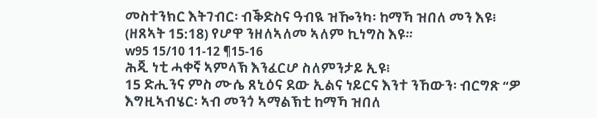መስተንክር እትገብር፡ ብቕድስና ዓብዪ ዝዀንካ፡ ከማኻ ዝበለ መን እዩ፧
(ዘጸኣት 15:18) የሆዋ ንዘለኣለመ ኣለም ኪነግስ እዩ።
w95 15/10 11-12 ¶15-16
ሕጂ ነቲ ሓቀኛ ኣምላኽ እንፈርሆ ስለምንታይ ኢዩ፧
15 ድሒንና ምስ ሙሴ ጸኒዕና ደው ኢልና ነይርና እንተ ንኸውን፡ ብርግጽ “ዎ እግዚኣብሄር፡ ኣብ መንጎ ኣማልኽቲ ከማኻ ዝበለ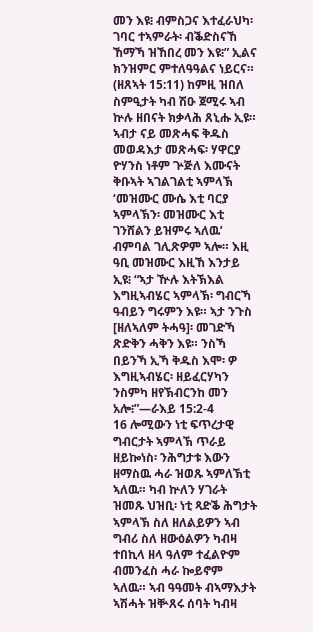መን እዩ፧ ብምስጋና እተፈራህካ፡ ገባር ተኣምራት፡ ብቕድስናኸ ኸማኻ ዝኸበረ መን እዩ፧” ኢልና ክንዝምር ምተለዓዓልና ነይርና። (ዘጸኣት 15:11) ከምዚ ዝበለ ስምዒታት ካብ ሽዑ ጀሚሩ ኣብ ኵሉ ዘበናት ክቃላሕ ጸኒሑ ኢዩ። ኣብታ ናይ መጽሓፍ ቅዱስ መወዳእታ መጽሓፍ፡ ሃዋርያ ዮሃንስ ነቶም ጕጅለ እሙናት ቅቡኣት ኣገልገልቲ ኣምላኽ ‘መዝሙር ሙሴ እቲ ባርያ ኣምላኽን፡ መዝሙር እቲ ገንሸልን ይዝምሩ ኣለዉ’ ብምባል ገሊጽዎም ኣሎ። እዚ ዓቢ መዝሙር እዚኸ እንታይ ኢዩ፧ “ኣታ ዅሉ እትኽእል እግዚኣብሄር ኣምላኽ፡ ግብርኻ ዓብይን ግሩምን እዩ። ኣታ ንጉስ [ዘለኣለም ትሓዓ]፡ መገድኻ ጽድቅን ሓቅን እዩ። ንስኻ በይንኻ ኢኻ ቅዱስ እሞ፡ ዎ እግዚኣብሄር፡ ዘይፈርሃካን ንስምካ ዘየኽብርንከ መን አሎ፧”—ራእይ 15:2-4
16 ሎሚውን ነቲ ፍጥረታዊ ግብርታት ኣምላኽ ጥራይ ዘይኰነስ፡ ንሕግታቱ እውን ዘማስዉ ሓራ ዝወጹ ኣምለኽቲ ኣለዉ። ካብ ኵለን ሃገራት ዝመጹ ህዝቢ፡ ነቲ ጻድቕ ሕግታት ኣምላኽ ስለ ዘለልይዎን ኣብ ግብሪ ስለ ዘውዕልዎን ካብዛ ተበኪላ ዘላ ዓለም ተፈልዮም ብመንፈስ ሓራ ኰይኖም ኣለዉ። ኣብ ዓዓመት ብኣማእታት ኣሽሓት ዝቝጸሩ ሰባት ካብዛ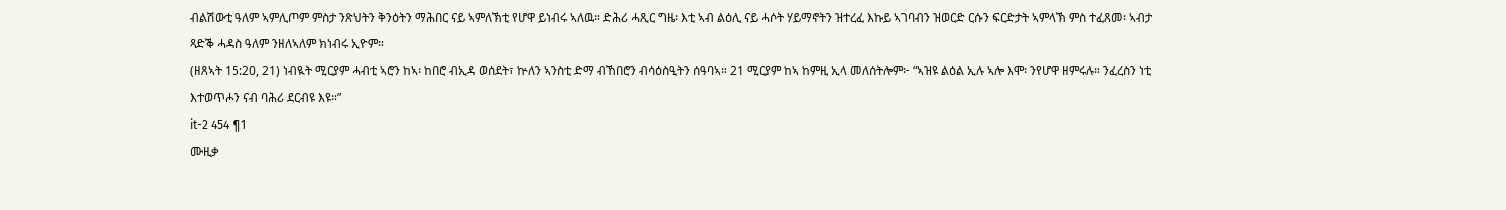ብልሽውቲ ዓለም ኣምሊጦም ምስታ ንጽህትን ቅንዕትን ማሕበር ናይ ኣምለኽቲ የሆዋ ይነብሩ ኣለዉ። ድሕሪ ሓጺር ግዜ፡ እቲ ኣብ ልዕሊ ናይ ሓሶት ሃይማኖትን ዝተረፈ እኩይ ኣገባብን ዝወርድ ርሱን ፍርድታት ኣምላኽ ምስ ተፈጸመ፡ ኣብታ ጻድቕ ሓዳስ ዓለም ንዘለኣለም ክነብሩ ኢዮም።
(ዘጸኣት 15:20, 21) ነብዪት ሚርያም ሓብቲ ኣሮን ከኣ፡ ከበሮ ብኢዳ ወሰደት፣ ኵለን ኣንስቲ ድማ ብኸበሮን ብሳዕስዒትን ሰዓባኣ። 21 ሚርያም ከኣ ከምዚ ኢላ መለሰትሎም፦ “ኣዝዩ ልዕል ኢሉ ኣሎ እሞ፡ ንየሆዋ ዘምሩሉ። ንፈረስን ነቲ እተወጥሖን ናብ ባሕሪ ደርብዩ እዩ።”
it-2 454 ¶1
ሙዚቃ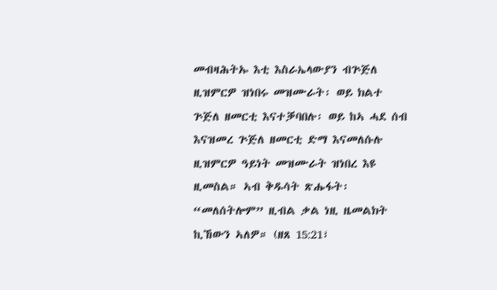መብዛሕትኡ እቲ እስራኤላውያን ብጕጅለ ዚዝምርዎ ዝነበሩ መዝሙራት፡ ወይ ክልተ ጕጅለ ዘመርቲ እናተቓባበሉ፡ ወይ ከኣ ሓደ ሰብ እናዝመረ ጕጅለ ዘመርቲ ድማ እናመለሱሉ ዚዝምርዎ ዓይነት መዝሙራት ዝነበረ እዩ ዚመስል። ኣብ ቅዱሳት ጽሑፋት፡ “መለሰትሎም” ዚብል ቃል ነዚ ዜመልክት ኪኸውን ኣለዎ። (ዘጸ 15:21፣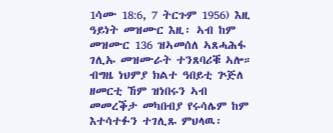1ሳሙ 18:6, 7 ትርጉም 1956) እዚ ዓይነት መዝሙር እዚ፡ ኣብ ከም መዝሙር 136 ዝኣመሰለ ኣጸሓሕፋ ገሊኡ መዝሙራት ተንጸባሪቑ ኣሎ። ብግዜ ነህምያ ክልተ ዓበይቲ ጕጅለ ዘመርቲ ኸም ዝነበሩን ኣብ መመረቕታ መካበብያ የሩሳሌም ከም እተሳተፉን ተገሊጹ ምህላዉ፡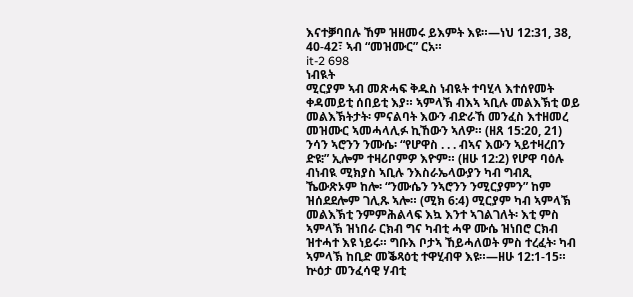እናተቓባበሉ ኸም ዝዘመሩ ይእምት እዩ።—ነህ 12:31, 38, 40-42፣ ኣብ “መዝሙር” ርአ።
it-2 698
ነብዪት
ሚርያም ኣብ መጽሓፍ ቅዱስ ነብዪት ተባሂላ እተሰየመት ቀዳመይቲ ሰበይቲ እያ። ኣምላኽ ብእኣ ኣቢሉ መልእኽቲ ወይ መልእኽትታት፡ ምናልባት እውን ብድራኸ መንፈስ እተዘመረ መዝሙር ኣመሓላሊፉ ኪኸውን ኣለዎ። (ዘጸ 15:20, 21) ንሳን ኣሮንን ንሙሴ፡ “የሆዋስ . . . ብኣና እውን ኣይተዛረበን ድዩ፧” ኢሎም ተዛሪቦምዎ እዮም። (ዘሁ 12:2) የሆዋ ባዕሉ ብነብዪ ሚክያስ ኣቢሉ ንእስራኤላውያን ካብ ግብጺ ኼውጽኦም ከሎ፡ “ንሙሴን ንኣሮንን ንሚርያምን” ከም ዝሰደደሎም ገሊጹ ኣሎ። (ሚክ 6:4) ሚርያም ካብ ኣምላኽ መልእኽቲ ንምምሕልላፍ እኳ እንተ ኣገልገለት፡ እቲ ምስ ኣምላኽ ዝነበራ ርክብ ግና ካብቲ ሓዋ ሙሴ ዝነበሮ ርክብ ዝተሓተ እዩ ነይሩ። ግቡእ ቦታኣ ኸይሓለወት ምስ ተረፈት፡ ካብ ኣምላኽ ከቢድ መቕጻዕቲ ተዋሂብዋ እዩ።—ዘሁ 12:1-15።
ኵዕታ መንፈሳዊ ሃብቲ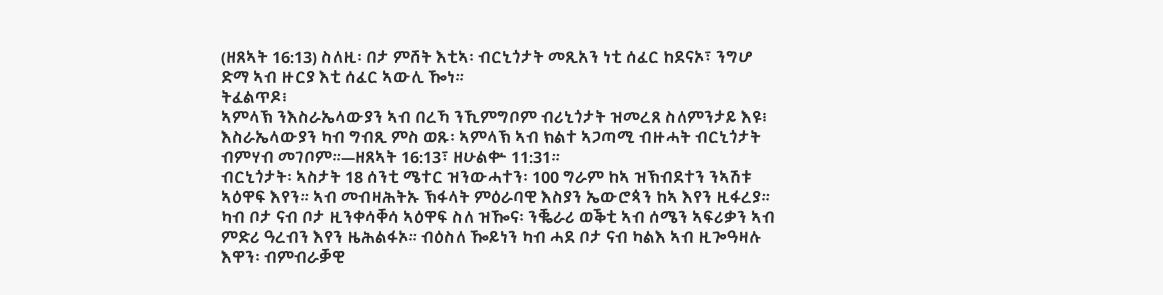(ዘጸኣት 16:13) ስለዚ፡ በታ ምሸት እቲኣ፡ ብርኒጎታት መጺአን ነቲ ሰፈር ከደናኦ፣ ንግሆ ድማ ኣብ ዙርያ እቲ ሰፈር ኣውሊ ዀነ።
ትፈልጥዶ፧
ኣምላኽ ንእስራኤላውያን ኣብ በረኻ ንኺምግቦም ብሪኒጎታት ዝመረጸ ስለምንታይ እዩ፧
እስራኤላውያን ካብ ግብጺ ምስ ወጹ፡ ኣምላኽ ኣብ ክልተ ኣጋጣሚ ብዙሓት ብርኒጎታት ብምሃብ መገቦም።—ዘጸኣት 16:13፣ ዘሁልቍ 11:31።
ብርኒጎታት፡ ኣስታት 18 ሰንቲ ሜተር ዝንውሓተን፡ 100 ግራም ከኣ ዝኽብደተን ንኣሽቱ ኣዕዋፍ እየን። ኣብ መብዛሕትኡ ኽፋላት ምዕራባዊ እስያን ኤውሮጳን ከኣ እየን ዚፋረያ። ካብ ቦታ ናብ ቦታ ዚንቀሳቐሳ ኣዕዋፍ ስለ ዝዀና፡ ንቘራሪ ወቕቲ ኣብ ሰሜን ኣፍሪቃን ኣብ ምድሪ ዓረብን እየን ዜሕልፋኦ። ብዕስለ ዀይነን ካብ ሓደ ቦታ ናብ ካልእ ኣብ ዚጐዓዛሉ እዋን፡ ብምብራቓዊ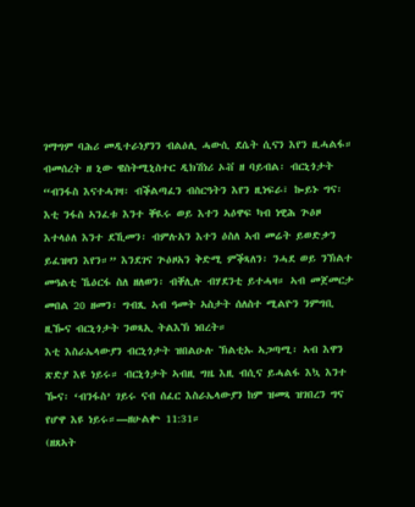ገማግም ባሕሪ መዲተራነያንን ብልዕሊ ሓውሲ ደሴት ሲናን እየን ዚሓልፋ።
ብመሰረት ዘ ኒው ዌስትሚኒስተር ዲክሽነሪ ኦቭ ዘ ባይብል፡ ብርኒጎታት “ብንፋስ እናተሓገዛ፡ ብቕልጣፈን ብስርዓትን እየን ዚነፍራ፣ ኰይኑ ግና፡ እቲ ንፋስ ኣንፈቱ እንተ ቐዪሩ ወይ እተን ኣዕዋፍ ካብ ነዊሕ ጕዕዞ እተላዕለ እንተ ደኺመን፡ ብምሉአን እተን ዕስለ ኣብ መሬት ይወድቃን ይፈዝዛን እየን።” እንደገና ጕዕዞአን ቅድሚ ምቕጻለን፡ ንሓደ ወይ ንኽልተ መዓልቲ ኼዕርፋ ስለ ዘለወን፡ ብቐሊሉ ብሃደንቲ ይተሓዛ። ኣብ መጀመርታ መበል 20 ዘመን፡ ግብጺ ኣብ ዓመት ኣስታት ሰለስተ ሚልዮን ንምግቢ ዚዀና ብርኒጎታት ንወጻኢ ትልእኽ ነበረት።
እቲ እስራኤላውያን ብርኒጎታት ዝበልዑሉ ኽልቲኡ ኣጋጣሚ፡ ኣብ እዋን ጽድያ እዩ ነይሩ። ብርኒጎታት ኣብዚ ግዜ እዚ ብሲና ይሓልፋ እኳ እንተ ዀና፡ ‘ብንፋስ’ ገይሩ ናብ ሰፈር እስራኤላውያን ከም ዝመጻ ዝገበረን ግና የሆዋ እዩ ነይሩ።—ዘሁልቍ 11:31።
(ዘጸኣት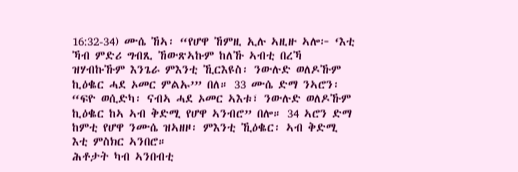16:32-34) ሙሴ ኸኣ፡ “የሆዋ ኸምዚ ኢሉ ኣዚዙ ኣሎ፦ ‘እቲ ኻብ ምድሪ ግብጺ ኸውጽኣኩም ከለኹ ኣብቲ በረኻ ዝሃብኩኹም እንጌራ ምእንቲ ኺርእዩስ፡ ንውሉድ ወለዶኹም ኪዕቈር ሓደ ኦመር ምልኡ’” በለ። 33 ሙሴ ድማ ንኣሮን፡ “ፍዮ ወሲድካ፡ ናብኣ ሓደ ኦመር ኣእቱ፣ ንውሉድ ወለዶኹም ኪዕቈር ከኣ ኣብ ቅድሚ የሆዋ ኣንብሮ” በሎ። 34 ኣሮን ድማ ከምቲ የሆዋ ንሙሴ ዝኣዘዞ፡ ምእንቲ ኺዕቈር፡ ኣብ ቅድሚ እቲ ምስክር ኣንበሮ።
ሕቶታት ካብ ኣንበብቲ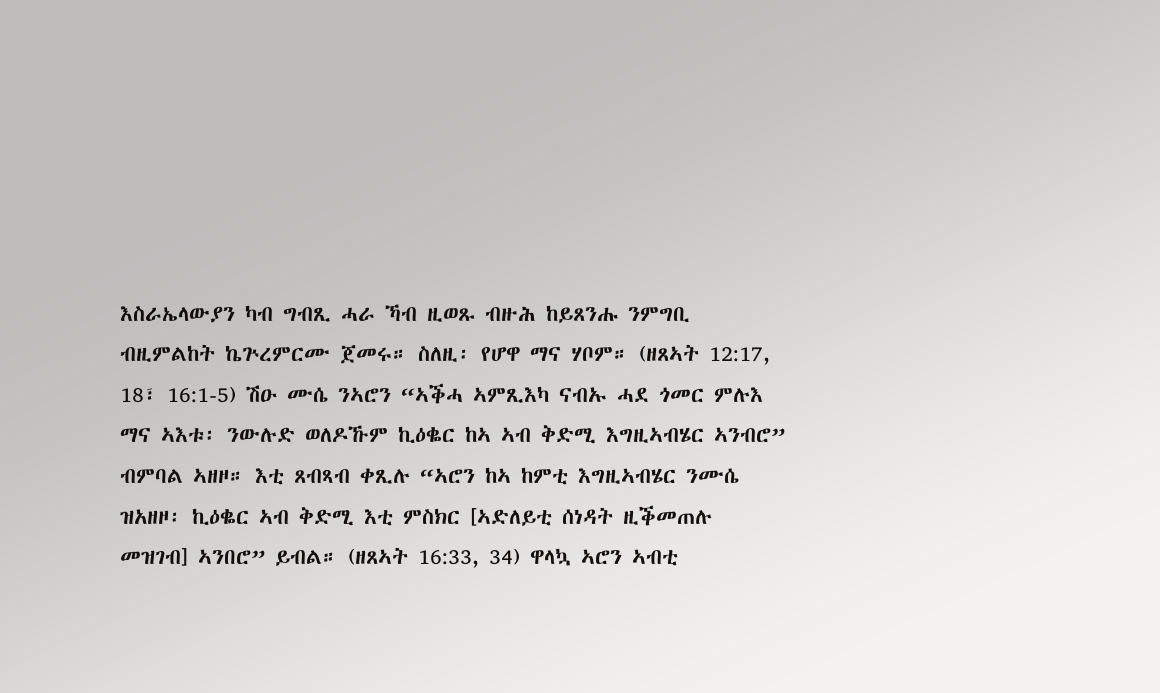እስራኤላውያን ካብ ግብጺ ሓራ ኻብ ዚወጹ ብዙሕ ከይጸንሑ ንምግቢ ብዚምልከት ኬጕረምርሙ ጀመሩ። ስለዚ፡ የሆዋ ማና ሃቦም። (ዘጸኣት 12:17, 18፣ 16:1-5) ሽዑ ሙሴ ንኣሮን “ኣቕሓ ኣምጺእካ ናብኡ ሓደ ጎመር ምሉእ ማና ኣእቱ፡ ንውሉድ ወለዶኹም ኪዕቈር ከኣ ኣብ ቅድሚ እግዚኣብሄር ኣንብሮ” ብምባል ኣዘዞ። እቲ ጸብጻብ ቀጺሉ “ኣሮን ከኣ ከምቲ እግዚኣብሄር ንሙሴ ዝአዘዞ፡ ኪዕቈር ኣብ ቅድሚ እቲ ምስክር [ኣድለይቲ ሰነዳት ዚቕመጠሉ መዝገብ] ኣንበሮ” ይብል። (ዘጸኣት 16:33, 34) ዋላኳ ኣሮን ኣብቲ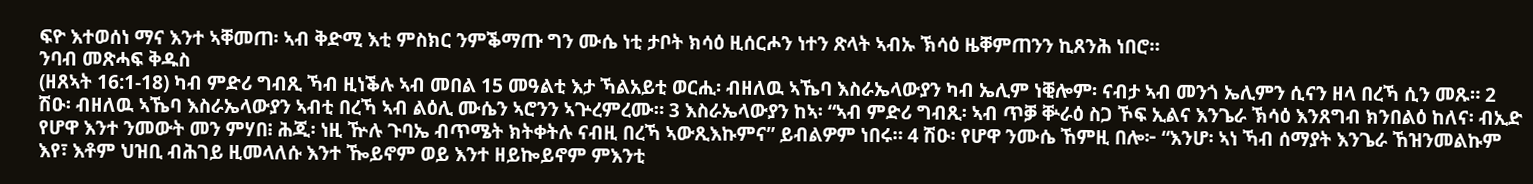ፍዮ እተወሰነ ማና እንተ ኣቐመጠ፡ ኣብ ቅድሚ እቲ ምስክር ንምቕማጡ ግን ሙሴ ነቲ ታቦት ክሳዕ ዚሰርሖን ነተን ጽላት ኣብኡ ኽሳዕ ዜቐምጠንን ኪጸንሕ ነበሮ።
ንባብ መጽሓፍ ቅዱስ
(ዘጸኣት 16:1-18) ካብ ምድሪ ግብጺ ኻብ ዚነቕሉ ኣብ መበል 15 መዓልቲ እታ ኻልአይቲ ወርሒ፡ ብዘለዉ ኣኼባ እስራኤላውያን ካብ ኤሊም ነቒሎም፡ ናብታ ኣብ መንጎ ኤሊምን ሲናን ዘላ በረኻ ሲን መጹ። 2 ሽዑ፡ ብዘለዉ ኣኼባ እስራኤላውያን ኣብቲ በረኻ ኣብ ልዕሊ ሙሴን ኣሮንን ኣጕረምረሙ። 3 እስራኤላውያን ከኣ፡ “ኣብ ምድሪ ግብጺ፡ ኣብ ጥቓ ቝራዕ ስጋ ኾፍ ኢልና እንጌራ ኽሳዕ እንጸግብ ክንበልዕ ከለና፡ ብኢድ የሆዋ እንተ ንመውት መን ምሃበ፧ ሕጂ፡ ነዚ ዅሉ ጉባኤ ብጥሜት ክትቀትሉ ናብዚ በረኻ ኣውጺእኩምና” ይብልዎም ነበሩ። 4 ሽዑ፡ የሆዋ ንሙሴ ኸምዚ በሎ፦ “እንሆ፡ ኣነ ኻብ ሰማያት እንጌራ ኸዝንመልኩም እየ፣ እቶም ህዝቢ ብሕገይ ዚመላለሱ እንተ ዀይኖም ወይ እንተ ዘይኰይኖም ምእንቲ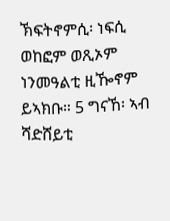ኽፍትኖምሲ፡ ነፍሲ ወከፎም ወጺኦም ነንመዓልቲ ዚዀኖም ይኣክቡ። 5 ግናኸ፡ ኣብ ሻድሸይቲ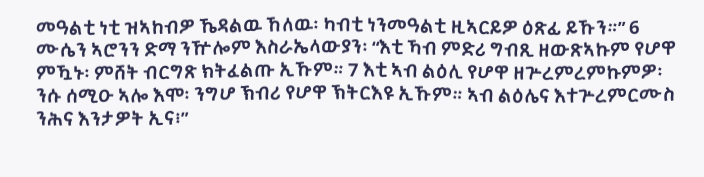መዓልቲ ነቲ ዝኣከብዎ ኼዳልዉ ኸለዉ፡ ካብቲ ነንመዓልቲ ዚኣርይዎ ዕጽፊ ይኹን።” 6 ሙሴን ኣሮንን ድማ ንዅሎም እስራኤላውያን፡ “እቲ ኻብ ምድሪ ግብጺ ዘውጽኣኩም የሆዋ ምዃኑ፡ ምሸት ብርግጽ ክትፈልጡ ኢኹም። 7 እቲ ኣብ ልዕሊ የሆዋ ዘጕረምረምኩምዎ፡ ንሱ ሰሚዑ ኣሎ እሞ፡ ንግሆ ኽብሪ የሆዋ ኽትርእዩ ኢኹም። ኣብ ልዕሌና እተጕረምርሙስ ንሕና እንታዎት ኢና፧”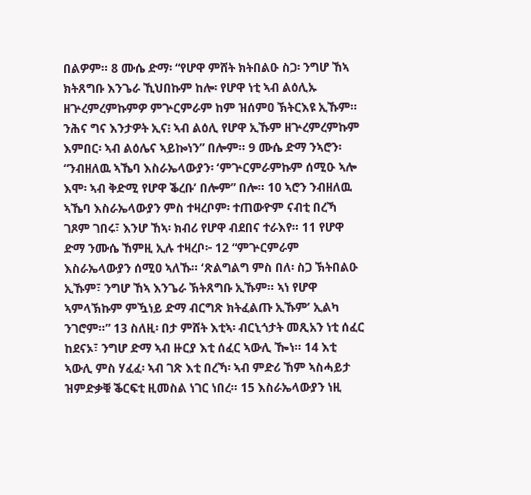በልዎም። 8 ሙሴ ድማ፡ “የሆዋ ምሸት ክትበልዑ ስጋ፡ ንግሆ ኸኣ ክትጸግቡ እንጌራ ኺህበኩም ከሎ፡ የሆዋ ነቲ ኣብ ልዕሊኡ ዘጕረምረምኩምዎ ምጕርምራም ከም ዝሰምዐ ኽትርእዩ ኢኹም። ንሕና ግና እንታዎት ኢና፧ ኣብ ልዕሊ የሆዋ ኢኹም ዘጕረምረምኩም እምበር፡ ኣብ ልዕሌና ኣይኰነን” በሎም። 9 ሙሴ ድማ ንኣሮን፡ “ንብዘለዉ ኣኼባ እስራኤላውያን፡ ‘ምጕርምራምኩም ሰሚዑ ኣሎ እሞ፡ ኣብ ቅድሚ የሆዋ ቕረቡ’ በሎም” በሎ። 10 ኣሮን ንብዘለዉ ኣኼባ እስራኤላውያን ምስ ተዛረቦም፡ ተጠውዮም ናብቲ በረኻ ገጾም ገበሩ፣ እንሆ ኸኣ፡ ክብሪ የሆዋ ብደበና ተራእየ። 11 የሆዋ ድማ ንሙሴ ኸምዚ ኢሉ ተዛረቦ፦ 12 “ምጕርምራም እስራኤላውያን ሰሚዐ ኣለኹ። ‘ጽልግልግ ምስ በለ፡ ስጋ ኽትበልዑ ኢኹም፣ ንግሆ ኸኣ እንጌራ ኽትጸግቡ ኢኹም። ኣነ የሆዋ ኣምላኽኩም ምዃነይ ድማ ብርግጽ ክትፈልጡ ኢኹም’ ኢልካ ንገሮም።” 13 ስለዚ፡ በታ ምሸት እቲኣ፡ ብርኒጎታት መጺአን ነቲ ሰፈር ከደናኦ፣ ንግሆ ድማ ኣብ ዙርያ እቲ ሰፈር ኣውሊ ዀነ። 14 እቲ ኣውሊ ምስ ሃፈፈ፡ ኣብ ገጽ እቲ በረኻ፡ ኣብ ምድሪ ኸም ኣስሓይታ ዝምድቃቑ ቕርፍቲ ዚመስል ነገር ነበረ። 15 እስራኤላውያን ነዚ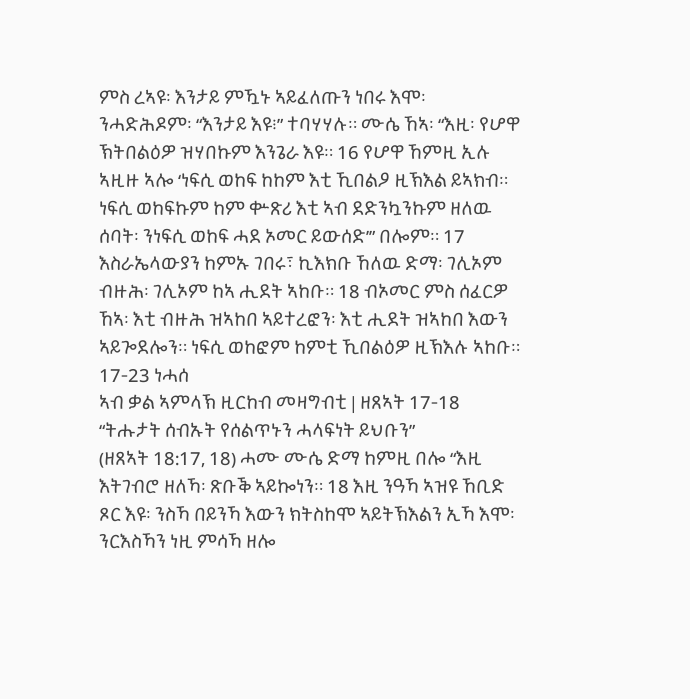ምስ ረኣዩ፡ እንታይ ምዃኑ ኣይፈለጡን ነበሩ እሞ፡ ንሓድሕዶም፡ “እንታይ እዩ፧” ተባሃሃሉ። ሙሴ ኸኣ፡ “እዚ፡ የሆዋ ኽትበልዕዎ ዝሃበኩም እንጌራ እዩ። 16 የሆዋ ኸምዚ ኢሉ ኣዚዙ ኣሎ ‘ነፍሲ ወከፍ ከከም እቲ ኺበልዖ ዚኽእል ይኣክብ። ነፍሲ ወከፍኩም ከም ቍጽሪ እቲ ኣብ ደድንኳንኩም ዘለዉ ሰባት፡ ንነፍሲ ወከፍ ሓደ ኦመር ይውሰድ’” በሎም። 17 እስራኤላውያን ከምኡ ገበሩ፣ ኪእክቡ ኸለዉ ድማ፡ ገሊኦም ብዙሕ፡ ገሊኦም ከኣ ሒደት ኣከቡ። 18 ብኦመር ምስ ሰፈርዎ ኸኣ፡ እቲ ብዙሕ ዝኣከበ ኣይተረፎን፡ እቲ ሒደት ዝኣከበ እውን ኣይጐደሎን። ነፍሲ ወከፎም ከምቲ ኺበልዕዎ ዚኽእሉ ኣከቡ።
17-23 ነሓሰ
ኣብ ቃል ኣምላኽ ዚርከብ መዛግብቲ | ዘጸኣት 17-18
“ትሑታት ሰብኡት የሰልጥኑን ሓላፍነት ይህቡን”
(ዘጸኣት 18:17, 18) ሓሙ ሙሴ ድማ ከምዚ በሎ “እዚ እትገብሮ ዘለኻ፡ ጽቡቕ ኣይኰነን። 18 እዚ ንዓኻ ኣዝዩ ኸቢድ ጾር እዩ፡ ንስኻ በይንኻ እውን ክትስከሞ ኣይትኽእልን ኢኻ እሞ፡ ንርእስኻን ነዚ ምሳኻ ዘሎ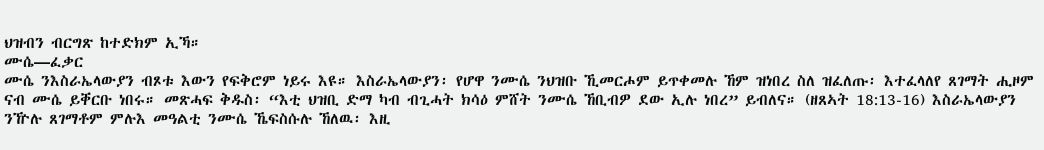ህዝብን ብርግጽ ከተድክም ኢኻ።
ሙሴ—ፈቃር
ሙሴ ንእስራኤላውያን ብጾቱ እውን የፍቅሮም ነይሩ እዩ። እስራኤላውያን፡ የሆዋ ንሙሴ ንህዝቡ ኺመርሖም ይጥቀመሉ ኸም ዝነበረ ስለ ዝፈለጡ፡ እተፈላለየ ጸገማት ሒዞም ናብ ሙሴ ይቐርቡ ነበሩ። መጽሓፍ ቅዱስ፡ “እቲ ህዝቢ ድማ ካብ ብጊሓት ክሳዕ ምሸት ንሙሴ ኸቢብዎ ደው ኢሉ ነበረ” ይብለና። (ዘጸኣት 18:13-16) እስራኤላውያን ንዅሉ ጸገማቶም ምሉእ መዓልቲ ንሙሴ ኼፍስሱሉ ኸለዉ፡ እዚ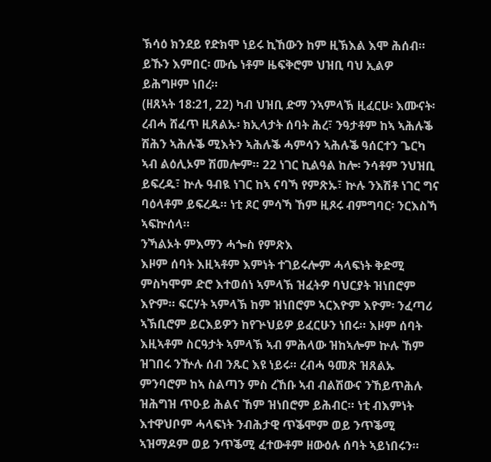ኽሳዕ ክንደይ የድክሞ ነይሩ ኪኸውን ከም ዚኽእል እሞ ሕሰብ። ይኹን እምበር፡ ሙሴ ነቶም ዜፍቅሮም ህዝቢ ባህ ኢልዎ ይሕግዞም ነበረ።
(ዘጸኣት 18:21, 22) ካብ ህዝቢ ድማ ንኣምላኽ ዚፈርሁ፡ እሙናት፡ ረብሓ ሸፈጥ ዚጸልኡ፡ ክኢላታት ሰባት ሕረ፣ ንዓታቶም ከኣ ኣሕሉቕ ሽሕን ኣሕሉቕ ሚእትን ኣሕሉቕ ሓምሳን ኣሕሉቕ ዓሰርተን ጌርካ ኣብ ልዕሊኦም ሽመሎም። 22 ነገር ኪልዓል ከሎ፡ ንሳቶም ንህዝቢ ይፍረዱ፣ ኵሉ ዓብዪ ነገር ከኣ ናባኻ የምጽኡ፣ ኵሉ ንእሽቶ ነገር ግና ባዕላቶም ይፍረዱ። ነቲ ጾር ምሳኻ ኸም ዚጾሩ ብምግባር፡ ንርእስኻ ኣፍኵሰላ።
ንኻልኦት ምእማን ሓጐስ የምጽእ
እዞም ሰባት እዚኣቶም እምነት ተገይሩሎም ሓላፍነት ቅድሚ ምስካሞም ድሮ እተወሰነ ኣምላኽ ዝፈትዎ ባህርያት ዝነበሮም እዮም። ፍርሃት ኣምላኽ ከም ዝነበሮም ኣርእዮም እዮም፡ ንፈጣሪ ኣኽቢሮም ይርእይዎን ከየጕህይዎ ይፈርሁን ነበሩ። እዞም ሰባት እዚኣቶም ስርዓታት ኣምላኽ ኣብ ምሕላው ዝከኣሎም ኵሉ ኸም ዝገበሩ ንዅሉ ሰብ ንጹር እዩ ነይሩ። ረብሓ ዓመጽ ዝጸልኡ ምንባሮም ከኣ ስልጣን ምስ ረኸቡ ኣብ ብልሽውና ንኸይጥሕሉ ዝሕግዝ ጥዑይ ሕልና ኸም ዝነበሮም ይሕብር። ነቲ ብእምነት እተዋህቦም ሓላፍነት ንብሕታዊ ጥቕሞም ወይ ንጥቕሚ ኣዝማዶም ወይ ንጥቕሚ ፈተውቶም ዘውዕሉ ሰባት ኣይነበሩን።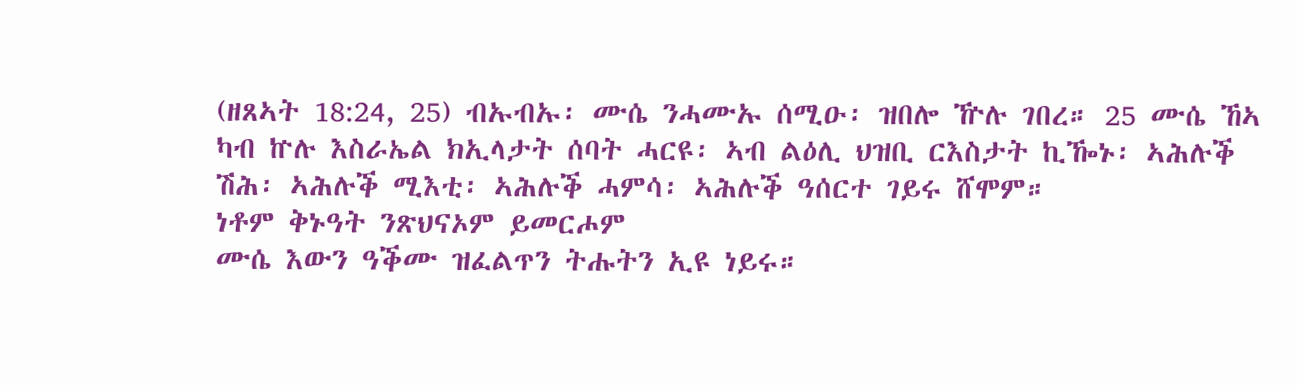(ዘጸኣት 18:24, 25) ብኡብኡ፡ ሙሴ ንሓሙኡ ሰሚዑ፡ ዝበሎ ዅሉ ገበረ። 25 ሙሴ ኸኣ ካብ ኵሉ እስራኤል ክኢላታት ሰባት ሓርዩ፡ ኣብ ልዕሊ ህዝቢ ርእስታት ኪዀኑ፡ ኣሕሉቕ ሽሕ፡ ኣሕሉቕ ሚእቲ፡ ኣሕሉቕ ሓምሳ፡ ኣሕሉቕ ዓሰርተ ገይሩ ሸሞም።
ነቶም ቅኑዓት ንጽህናኦም ይመርሖም
ሙሴ እውን ዓቕሙ ዝፈልጥን ትሑትን ኢዩ ነይሩ።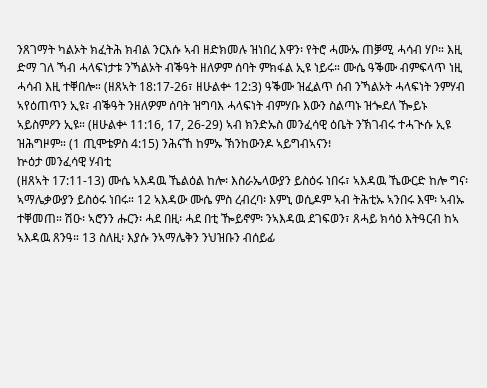ንጸገማት ካልኦት ክፈትሕ ክብል ንርእሱ ኣብ ዘድክመሉ ዝነበረ እዋን፡ የትሮ ሓሙኡ ጠቓሚ ሓሳብ ሃቦ። እዚ ድማ ገለ ኻብ ሓላፍነታቱ ንኻልኦት ብቕዓት ዘለዎም ሰባት ምክፋል ኢዩ ነይሩ። ሙሴ ዓቕሙ ብምፍላጥ ነዚ ሓሳብ እዚ ተቐበሎ። (ዘጸኣት 18:17-26፣ ዘሁልቍ 12:3) ዓቕሙ ዝፈልጥ ሰብ ንኻልኦት ሓላፍነት ንምሃብ ኣየዕጠጥን ኢዩ፣ ብቕዓት ንዘለዎም ሰባት ዝግባእ ሓላፍነት ብምሃቡ እውን ስልጣኑ ዝጐደለ ዀይኑ ኣይስምዖን ኢዩ። (ዘሁልቍ 11:16, 17, 26-29) ኣብ ክንድኡስ መንፈሳዊ ዕቤት ንኽገብሩ ተሓጒሱ ኢዩ ዝሕግዞም። (1 ጢሞቴዎስ 4:15) ንሕናኸ ከምኡ ኽንከውንዶ ኣይግብኣናን፧
ኵዕታ መንፈሳዊ ሃብቲ
(ዘጸኣት 17:11-13) ሙሴ ኣእዳዉ ኼልዕል ከሎ፡ እስራኤላውያን ይስዕሩ ነበሩ፣ ኣእዳዉ ኼውርድ ከሎ ግና፡ ኣማሌቃውያን ይስዕሩ ነበሩ። 12 ኣእዳው ሙሴ ምስ ረብረባ፡ እምኒ ወሲዶም ኣብ ትሕቲኡ ኣንበሩ እሞ፡ ኣብኡ ተቐመጠ። ሽዑ፡ ኣሮንን ሑርን፡ ሓደ በዚ፡ ሓደ በቲ ዀይኖም፡ ንኣእዳዉ ደገፍወን፣ ጸሓይ ክሳዕ እትዓርብ ከኣ ኣእዳዉ ጸንዓ። 13 ስለዚ፡ እያሱ ንኣማሌቅን ንህዝቡን ብሰይፊ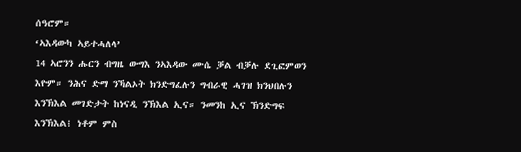ሰዓሮም።
‘ኣእዳውካ ኣይተሓለላ’
14 ኣሮንን ሑርን ብግዜ ውግእ ንኣእዳው ሙሴ ቓል ብቓሉ ደጊፎምወን እዮም። ንሕና ድማ ንኻልኦት ክንድግፈሉን ግብራዊ ሓገዝ ክንህበሉን እንኽእል መገድታት ከነናዲ ንኽእል ኢና። ንመንከ ኢና ኽንድግፍ እንኽእል፧ ነቶም ምስ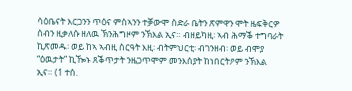ሳዕቤናት እርጋንን ጥዕና ምስኣንን ተቓውሞ ስድራ ቤትን ጽምዋን ሞት ዜፍቅርዎ ሰብን ዚቃለሱ ዘለዉ ኽንሕግዞም ንኽእል ኢና። ብዘይካዚ፡ ኣብ ሕማቕ ተግባራት ኪጽመዱ፡ ወይ ከኣ ኣብዚ ስርዓት እዚ፡ ብትምህርቲ፡ ብገንዘብ፡ ወይ ብሞያ “ዕዉታት” ኪዀኑ ጸቕጥታት ንዜጋጥሞም መንእሰያት ከነበርትዖም ንኽእል ኢና። (1 ተሰ.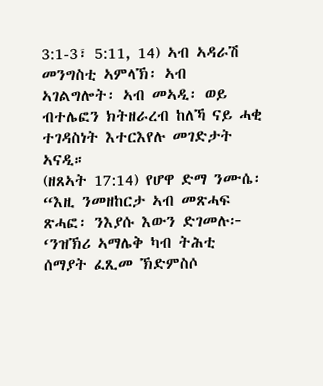3:1-3፣ 5:11, 14) ኣብ ኣዳራሽ መንግስቲ ኣምላኽ፡ ኣብ ኣገልግሎት፡ ኣብ መኣዲ፡ ወይ ብተሌፎን ክትዘራረብ ከለኻ ናይ ሓቂ ተገዳስነት እተርእየሉ መገድታት ኣናዲ።
(ዘጸኣት 17:14) የሆዋ ድማ ንሙሴ፡ “እዚ ንመዘከርታ ኣብ መጽሓፍ ጽሓፎ፡ ንእያሱ እውን ድገመሉ፦ ‘ንዝኽሪ ኣማሌቅ ካብ ትሕቲ ሰማያት ፈጺመ ኽድምስሶ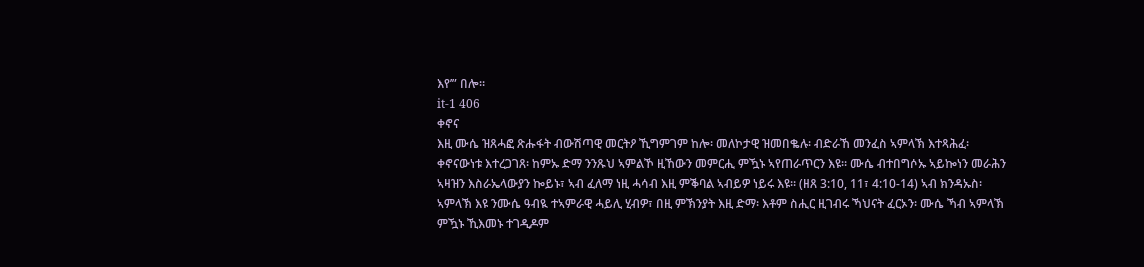እየ’” በሎ።
it-1 406
ቀኖና
እዚ ሙሴ ዝጸሓፎ ጽሑፋት ብውሽጣዊ መርትዖ ኺግምገም ከሎ፡ መለኮታዊ ዝመበቈሉ፡ ብድራኸ መንፈስ ኣምላኽ እተጻሕፈ፡ ቀኖናውነቱ እተረጋገጸ፡ ከምኡ ድማ ንንጹህ ኣምልኾ ዚኸውን መምርሒ ምዃኑ ኣየጠራጥርን እዩ። ሙሴ ብተበግሶኡ ኣይኰነን መራሕን ኣዛዝን እስራኤላውያን ኰይኑ፣ ኣብ ፈለማ ነዚ ሓሳብ እዚ ምቕባል ኣብይዎ ነይሩ እዩ። (ዘጸ 3:10, 11፣ 4:10-14) ኣብ ክንዳኡስ፡ ኣምላኽ እዩ ንሙሴ ዓብዪ ተኣምራዊ ሓይሊ ሂብዎ፣ በዚ ምኽንያት እዚ ድማ፡ እቶም ስሒር ዚገብሩ ኻህናት ፈርኦን፡ ሙሴ ኻብ ኣምላኽ ምዃኑ ኺእመኑ ተገዲዶም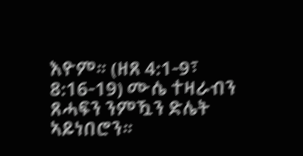እዮም። (ዘጸ 4:1-9፣ 8:16-19) ሙሴ ተዛራብን ጸሓፍን ንምዃን ድሌት ኣይነበሮን።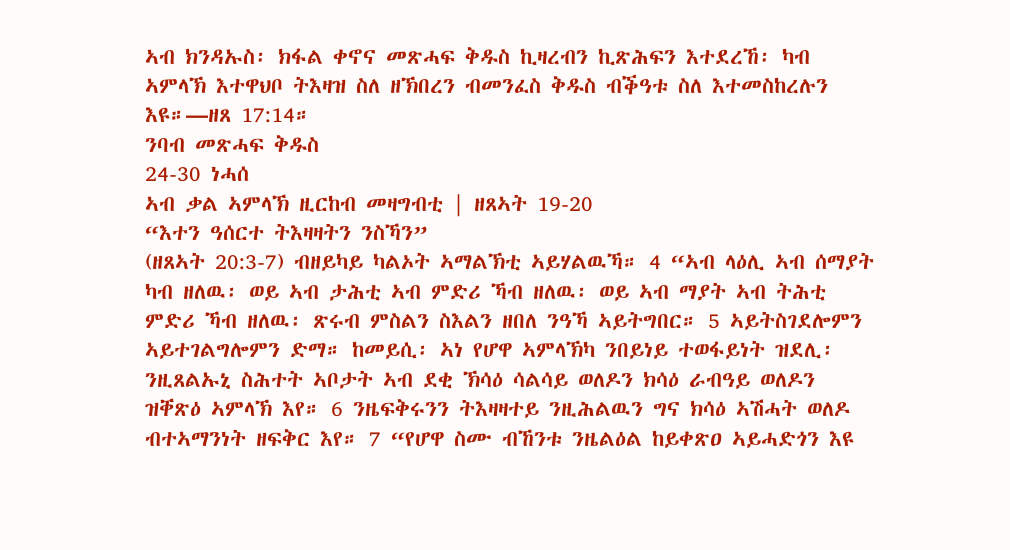ኣብ ክንዳኡስ፡ ክፋል ቀኖና መጽሓፍ ቅዱስ ኪዛረብን ኪጽሕፍን እተደረኸ፡ ካብ ኣምላኽ እተዋህቦ ትእዛዝ ስለ ዘኽበረን ብመንፈስ ቅዱስ ብቕዓቱ ስለ እተመስከረሉን እዩ።—ዘጸ 17:14።
ንባብ መጽሓፍ ቅዱስ
24-30 ነሓሰ
ኣብ ቃል ኣምላኽ ዚርከብ መዛግብቲ | ዘጸኣት 19-20
“እተን ዓሰርተ ትእዛዛትን ንስኻን”
(ዘጸኣት 20:3-7) ብዘይካይ ካልኦት ኣማልኽቲ ኣይሃልዉኻ። 4 “ኣብ ላዕሊ ኣብ ሰማያት ካብ ዘለዉ፡ ወይ ኣብ ታሕቲ ኣብ ምድሪ ኻብ ዘለዉ፡ ወይ ኣብ ማያት ኣብ ትሕቲ ምድሪ ኻብ ዘለዉ፡ ጽሩብ ምስልን ስእልን ዘበለ ንዓኻ ኣይትግበር። 5 ኣይትስገደሎምን ኣይተገልግሎምን ድማ። ከመይሲ፡ ኣነ የሆዋ ኣምላኽካ ንበይነይ ተወፋይነት ዝደሊ፡ ንዚጸልኡኒ ስሕተት ኣቦታት ኣብ ደቂ ኽሳዕ ሳልሳይ ወለዶን ክሳዕ ራብዓይ ወለዶን ዝቐጽዕ ኣምላኽ እየ። 6 ንዜፍቅሩንን ትእዛዛተይ ንዚሕልዉን ግና ክሳዕ ኣሽሓት ወለዶ ብተኣማንነት ዘፍቅር እየ። 7 “የሆዋ ስሙ ብኸንቱ ንዜልዕል ከይቀጽዐ ኣይሓድጎን እዩ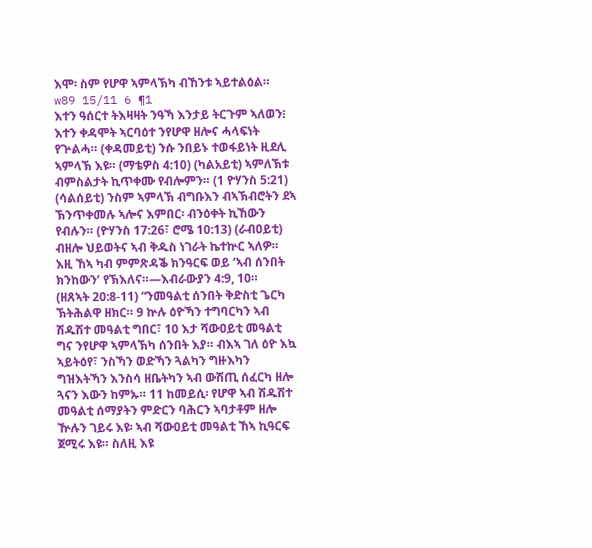እሞ፡ ስም የሆዋ ኣምላኽካ ብኸንቱ ኣይተልዕል።
w89 15/11 6 ¶1
እተን ዓሰርተ ትእዛዛት ንዓኻ እንታይ ትርጉም ኣለወን፧
እተን ቀዳሞት ኣርባዕተ ንየሆዋ ዘሎና ሓላፍነት የጕልሓ። (ቀዳመይቲ) ንሱ ንበይኑ ተወፋይነት ዚደሊ ኣምላኽ እዩ። (ማቴዎስ 4:10) (ካልአይቲ) ኣምለኽቱ ብምስልታት ኪጥቀሙ የብሎምን። (1 ዮሃንስ 5:21) (ሳልሰይቲ) ንስም ኣምላኽ ብግቡእን ብኣኽብሮትን ደኣ ኽንጥቀመሉ ኣሎና እምበር፡ ብንዕቀት ኪኸውን የብሉን። (ዮሃንስ 17:26፣ ሮሜ 10:13) (ራብዐይቲ) ብዘሎ ህይወትና ኣብ ቅዱስ ነገራት ኬተኵር ኣለዎ። እዚ ኸኣ ካብ ምምጽዳቕ ክንዓርፍ ወይ ‘ኣብ ሰንበት ክንከውን’ የኽእለና።—እብራውያን 4:9, 10።
(ዘጸኣት 20:8-11) “ንመዓልቲ ሰንበት ቅድስቲ ጌርካ ኽትሕልዋ ዘክር። 9 ኵሉ ዕዮኻን ተግባርካን ኣብ ሽዱሽተ መዓልቲ ግበር፣ 10 እታ ሻውዐይቲ መዓልቲ ግና ንየሆዋ ኣምላኽካ ሰንበት እያ። ብእኣ ገለ ዕዮ እኳ ኣይትዕየ፣ ንስኻን ወድኻን ጓልካን ግዙእካን ግዝእትኻን እንስሳ ዘቤትካን ኣብ ውሽጢ ሰፈርካ ዘሎ ጓናን እውን ከምኡ። 11 ከመይሲ፡ የሆዋ ኣብ ሽዱሽተ መዓልቲ ሰማያትን ምድርን ባሕርን ኣባታቶም ዘሎ ዅሉን ገይሩ እዩ፡ ኣብ ሻውዐይቲ መዓልቲ ኸኣ ኪዓርፍ ጀሚሩ እዩ። ስለዚ እዩ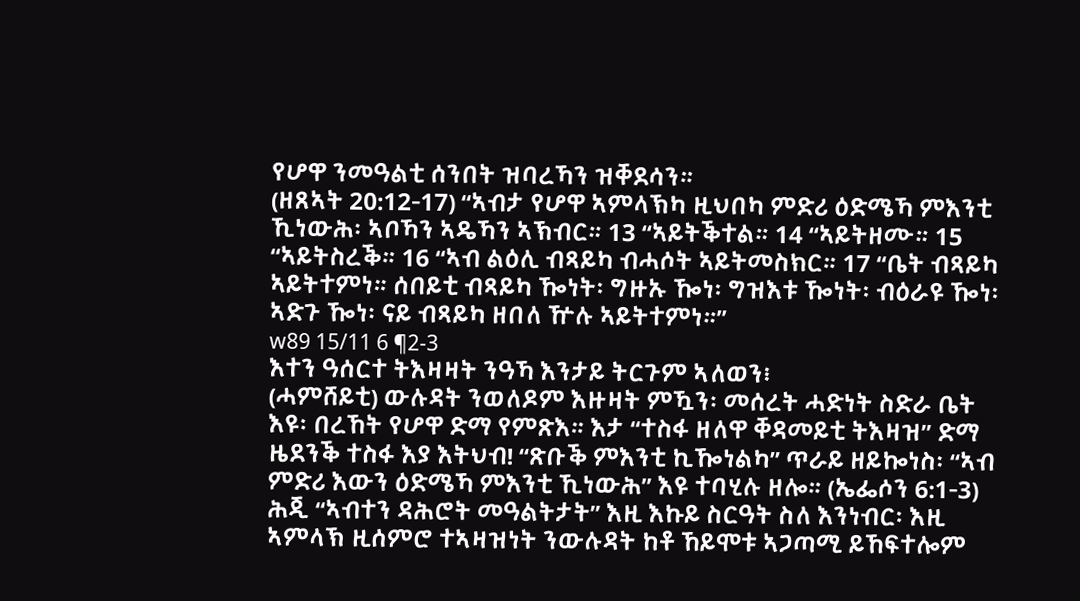የሆዋ ንመዓልቲ ሰንበት ዝባረኻን ዝቐደሳን።
(ዘጸኣት 20:12-17) “ኣብታ የሆዋ ኣምላኽካ ዚህበካ ምድሪ ዕድሜኻ ምእንቲ ኺነውሕ፡ ኣቦኻን ኣዴኻን ኣኽብር። 13 “ኣይትቕተል። 14 “ኣይትዘሙ። 15 “ኣይትስረቕ። 16 “ኣብ ልዕሊ ብጻይካ ብሓሶት ኣይትመስክር። 17 “ቤት ብጻይካ ኣይትተምነ። ሰበይቲ ብጻይካ ዀነት፡ ግዙኡ ዀነ፡ ግዝእቱ ዀነት፡ ብዕራዩ ዀነ፡ ኣድጉ ዀነ፡ ናይ ብጻይካ ዘበለ ዅሉ ኣይትተምነ።”
w89 15/11 6 ¶2-3
እተን ዓሰርተ ትእዛዛት ንዓኻ እንታይ ትርጉም ኣለወን፧
(ሓምሸይቲ) ውሉዳት ንወለዶም እዙዛት ምዃን፡ መሰረት ሓድነት ስድራ ቤት እዩ፡ በረኸት የሆዋ ድማ የምጽእ። እታ “ተስፋ ዘለዋ ቐዳመይቲ ትእዛዝ” ድማ ዜደንቕ ተስፋ እያ እትህብ! “ጽቡቕ ምእንቲ ኪዀነልካ” ጥራይ ዘይኰነስ፡ “ኣብ ምድሪ እውን ዕድሜኻ ምእንቲ ኺነውሕ” እዩ ተባሂሉ ዘሎ። (ኤፌሶን 6:1-3) ሕጂ “ኣብተን ዳሕሮት መዓልትታት” እዚ እኩይ ስርዓት ስለ እንነብር፡ እዚ ኣምላኽ ዚሰምሮ ተኣዛዝነት ንውሉዳት ከቶ ኸይሞቱ ኣጋጣሚ ይኸፍተሎም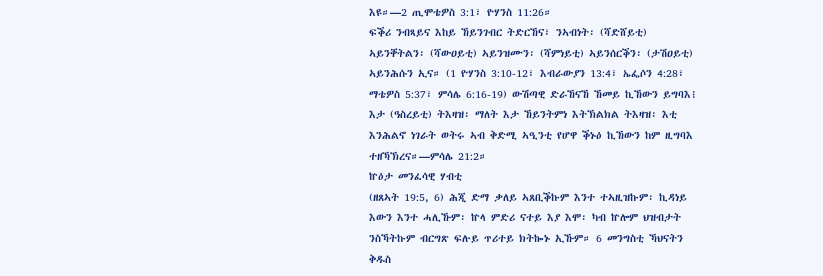እዩ።—2 ጢሞቴዎስ 3:1፣ ዮሃንስ 11:26።
ፍቕሪ ንብጻይና እከይ ኸይንገብር ትድርኸና፣ ንኣብነት፡ (ሻድሸይቲ) ኣይንቐትልን፡ (ሻውዐይቲ) ኣይንዝሙን፡ (ሻምነይቲ) ኣይንሰርቕን፡ (ታሽዐይቲ) ኣይንሕሱን ኢና። (1 ዮሃንስ 3:10-12፣ እብራውያን 13:4፣ ኤፌሶን 4:28፣ ማቴዎስ 5:37፣ ምሳሌ 6:16-19) ውሽጣዊ ድራኸናኸ ኸመይ ኪኸውን ይግባእ፧ እታ (ዓስረይቲ) ትእዛዝ፡ ማለት እታ ኸይንትምነ እትኽልክል ትእዛዝ፡ እቲ እንሕልኖ ነገራት ወትሩ ኣብ ቅድሚ ኣዒንቲ የሆዋ ቕኑዕ ኪኸውን ከም ዚግባእ ተዘኻኽረና።—ምሳሌ 21:2።
ኵዕታ መንፈሳዊ ሃብቲ
(ዘጸኣት 19:5, 6) ሕጂ ድማ ቃለይ ኣጸቢቕኩም እንተ ተኣዚዝኩም፡ ኪዳነይ እውን እንተ ሓሊኹም፡ ኵላ ምድሪ ናተይ እያ እሞ፡ ካብ ኵሎም ህዝብታት ንስኻትኩም ብርግጽ ፍሉይ ጥሪተይ ክትኰኑ ኢኹም። 6 መንግስቲ ኻህናትን ቅዱስ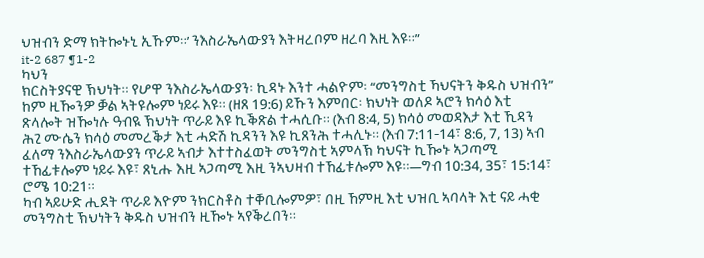ህዝብን ድማ ክትኰኑኒ ኢኹም።’ ንእስራኤላውያን እትዛረቦም ዘረባ እዚ እዩ።”
it-2 687 ¶1-2
ካህን
ክርስትያናዊ ኽህነት። የሆዋ ንእስራኤላውያን፡ ኪዳኑ እንተ ሓልዮም፡ “መንግስቲ ኻህናትን ቅዱስ ህዝብን” ከም ዚዀንዎ ቓል ኣትዩሎም ነይሩ እዩ። (ዘጸ 19:6) ይኹን እምበር፡ ክህነት ወለዶ ኣሮን ክሳዕ እቲ ጽላሎት ዝዀነሉ ዓብዪ ኽህነት ጥራይ እዩ ኪቕጽል ተሓሲቡ። (እብ 8:4, 5) ክሳዕ መወዳእታ እቲ ኺዳን ሕጊ ሙሴን ክሳዕ መመረቕታ እቲ ሓድሽ ኪዳንን እዩ ኪጸንሕ ተሓሊኑ። (እብ 7:11-14፣ 8:6, 7, 13) ኣብ ፈለማ ንእስራኤላውያን ጥራይ ኣብታ እተተስፈወት መንግስቲ ኣምላኽ ካህናት ኪዀኑ ኣጋጣሚ ተኸፊቱሎም ነይሩ እዩ፣ ጸኒሑ እዚ ኣጋጣሚ እዚ ንኣህዛብ ተኸፊቱሎም እዩ።—ግብ 10:34, 35፣ 15:14፣ ሮሜ 10:21።
ካብ ኣይሁድ ሒደት ጥራይ እዮም ንክርስቶስ ተቐቢሎምዎ፣ በዚ ኸምዚ እቲ ህዝቢ ኣባላት እቲ ናይ ሓቂ መንግስቲ ኽህነትን ቅዱስ ህዝብን ዚዀኑ ኣየቕረበን።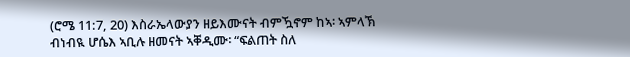(ሮሜ 11:7, 20) እስራኤላውያን ዘይእሙናት ብምዃኖም ከኣ፡ ኣምላኽ ብነብዪ ሆሴእ ኣቢሉ ዘመናት ኣቐዲሙ፡ “ፍልጠት ስለ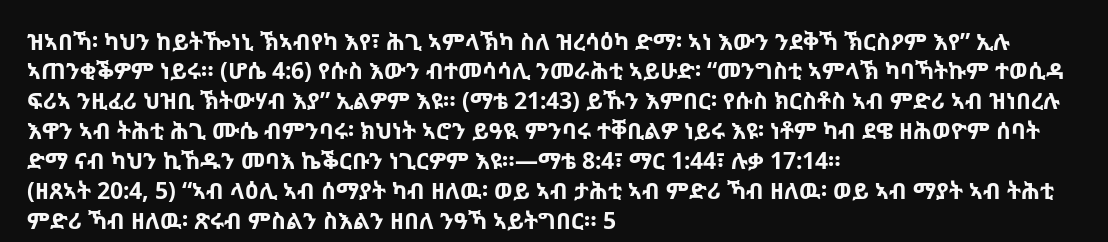ዝኣበኻ፡ ካህን ከይትዀነኒ ኽኣብየካ እየ፣ ሕጊ ኣምላኽካ ስለ ዝረሳዕካ ድማ፡ ኣነ እውን ንደቅኻ ኽርስዖም እየ” ኢሉ ኣጠንቂቕዎም ነይሩ። (ሆሴ 4:6) የሱስ እውን ብተመሳሳሊ ንመራሕቲ ኣይሁድ፡ “መንግስቲ ኣምላኽ ካባኻትኩም ተወሲዳ ፍሪኣ ንዚፈሪ ህዝቢ ኽትውሃብ እያ” ኢልዎም እዩ። (ማቴ 21:43) ይኹን እምበር፡ የሱስ ክርስቶስ ኣብ ምድሪ ኣብ ዝነበረሉ እዋን ኣብ ትሕቲ ሕጊ ሙሴ ብምንባሩ፡ ክህነት ኣሮን ይዓዪ ምንባሩ ተቐቢልዎ ነይሩ እዩ፡ ነቶም ካብ ደዌ ዘሕወዮም ሰባት ድማ ናብ ካህን ኪኸዱን መባእ ኬቕርቡን ነጊርዎም እዩ።—ማቴ 8:4፣ ማር 1:44፣ ሉቃ 17:14።
(ዘጸኣት 20:4, 5) “ኣብ ላዕሊ ኣብ ሰማያት ካብ ዘለዉ፡ ወይ ኣብ ታሕቲ ኣብ ምድሪ ኻብ ዘለዉ፡ ወይ ኣብ ማያት ኣብ ትሕቲ ምድሪ ኻብ ዘለዉ፡ ጽሩብ ምስልን ስእልን ዘበለ ንዓኻ ኣይትግበር። 5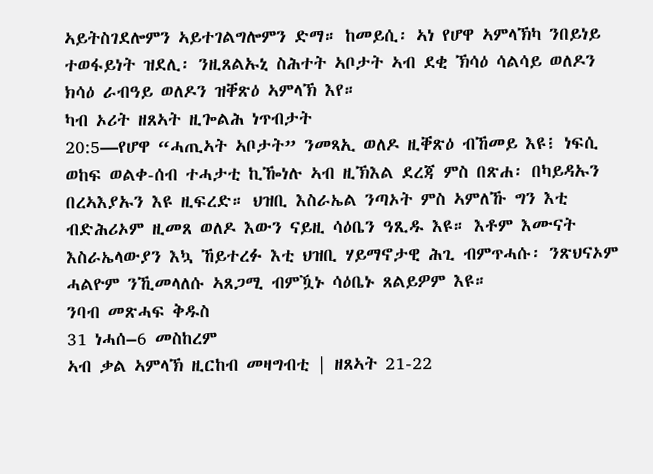ኣይትስገደሎምን ኣይተገልግሎምን ድማ። ከመይሲ፡ ኣነ የሆዋ ኣምላኽካ ንበይነይ ተወፋይነት ዝደሊ፡ ንዚጸልኡኒ ስሕተት ኣቦታት ኣብ ደቂ ኽሳዕ ሳልሳይ ወለዶን ክሳዕ ራብዓይ ወለዶን ዝቐጽዕ ኣምላኽ እየ።
ካብ ኦሪት ዘጸኣት ዚጐልሕ ነጥብታት
20:5—የሆዋ “ሓጢኣት ኣቦታት” ንመጻኢ ወለዶ ዚቐጽዕ ብኸመይ እዩ፧ ነፍሲ ወከፍ ወልቀ-ሰብ ተሓታቲ ኪዀነሉ ኣብ ዚኽእል ደረጃ ምስ በጽሐ፡ በካይዳኡን በረኣእያኡን እዩ ዚፍረድ። ህዝቢ እስራኤል ንጣኦት ምስ ኣምለኹ ግን እቲ ብድሕሪኦም ዚመጸ ወለዶ እውን ናይዚ ሳዕቤን ዓጺዱ እዩ። እቶም እሙናት እስራኤላውያን እኳ ኸይተረፉ እቲ ህዝቢ ሃይማኖታዊ ሕጊ ብምጥሓሱ፡ ንጽህናኦም ሓልዮም ንኺመላለሱ ኣጸጋሚ ብምዃኑ ሳዕቤኑ ጸልይዎም እዩ።
ንባብ መጽሓፍ ቅዱስ
31 ነሓሰ–6 መስከረም
ኣብ ቃል ኣምላኽ ዚርከብ መዛግብቲ | ዘጸኣት 21-22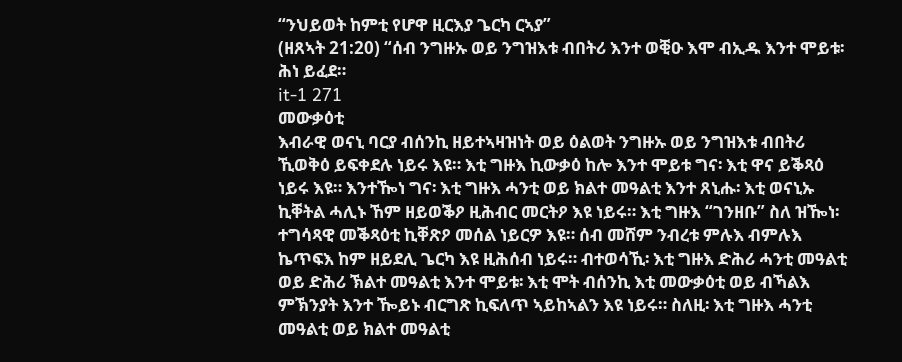“ንህይወት ከምቲ የሆዋ ዚርእያ ጌርካ ርኣያ”
(ዘጸኣት 21:20) “ሰብ ንግዙኡ ወይ ንግዝእቱ ብበትሪ እንተ ወቒዑ እሞ ብኢዱ እንተ ሞይቱ፡ ሕነ ይፈደ።
it-1 271
መውቃዕቲ
እብራዊ ወናኒ ባርያ ብሰንኪ ዘይተኣዛዝነት ወይ ዕልወት ንግዙኡ ወይ ንግዝእቱ ብበትሪ ኺወቅዕ ይፍቀደሉ ነይሩ እዩ። እቲ ግዙእ ኪውቃዕ ከሎ እንተ ሞይቱ ግና፡ እቲ ዋና ይቕጻዕ ነይሩ እዩ። እንተዀነ ግና፡ እቲ ግዙእ ሓንቲ ወይ ክልተ መዓልቲ እንተ ጸኒሑ፡ እቲ ወናኒኡ ኪቐትል ሓሊኑ ኸም ዘይወቕዖ ዚሕብር መርትዖ እዩ ነይሩ። እቲ ግዙእ “ገንዘቡ” ስለ ዝዀነ፡ ተግሳጻዊ መቕጻዕቲ ኪቐጽዖ መሰል ነይርዎ እዩ። ሰብ መሸም ንብረቱ ምሉእ ብምሉእ ኬጥፍእ ከም ዘይደሊ ጌርካ እዩ ዚሕሰብ ነይሩ። ብተወሳኺ፡ እቲ ግዙእ ድሕሪ ሓንቲ መዓልቲ ወይ ድሕሪ ኽልተ መዓልቲ እንተ ሞይቱ፡ እቲ ሞት ብሰንኪ እቲ መውቃዕቲ ወይ ብኻልእ ምኽንያት እንተ ዀይኑ ብርግጽ ኪፍለጥ ኣይከኣልን እዩ ነይሩ። ስለዚ፡ እቲ ግዙእ ሓንቲ መዓልቲ ወይ ክልተ መዓልቲ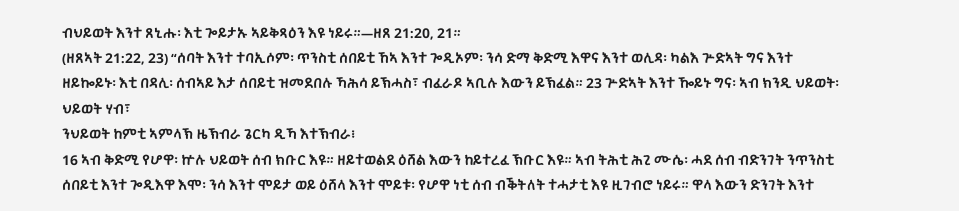ብህይወት እንተ ጸኒሑ፡ እቲ ጐይታኡ ኣይቅጻዕን እዩ ነይሩ።—ዘጸ 21:20, 21።
(ዘጸኣት 21:22, 23) “ሰባት እንተ ተባኢሶም፡ ጥንስቲ ሰበይቲ ኸኣ እንተ ጐዲኦም፡ ንሳ ድማ ቅድሚ እዋና እንተ ወሊዳ፡ ካልእ ጕድኣት ግና እንተ ዘይኰይኑ፡ እቲ በዳሊ፡ ሰብኣይ እታ ሰበይቲ ዝመደበሉ ኻሕሳ ይኽሓስ፣ ብፈራዶ ኣቢሉ እውን ይኽፈል። 23 ጕድኣት እንተ ዀይኑ ግና፡ ኣብ ክንዲ ህይወት፡ ህይወት ሃብ፣
ንህይወት ከምቲ ኣምላኽ ዜኽብራ ጌርካ ዲኻ እተኽብራ፧
16 ኣብ ቅድሚ የሆዋ፡ ኵሉ ህይወት ሰብ ክቡር እዩ። ዘይተወልደ ዕሸል እውን ከይተረፈ ኽቡር እዩ። ኣብ ትሕቲ ሕጊ ሙሴ፡ ሓደ ሰብ ብድንገት ንጥንስቲ ሰበይቲ እንተ ጐዲእዋ እሞ፡ ንሳ እንተ ሞይታ ወይ ዕሸላ እንተ ሞይቱ፡ የሆዋ ነቲ ሰብ ብቕትለት ተሓታቲ እዩ ዚገብሮ ነይሩ። ዋላ እውን ድንገት እንተ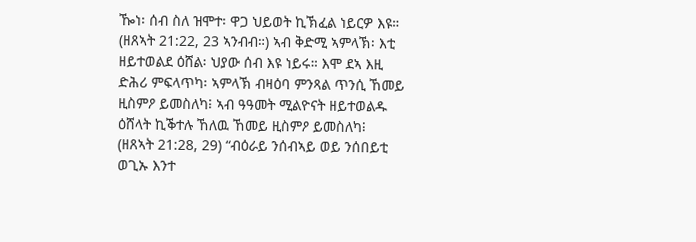ዀነ፡ ሰብ ስለ ዝሞተ፡ ዋጋ ህይወት ኪኽፈል ነይርዎ እዩ። (ዘጸኣት 21:22, 23 ኣንብብ።) ኣብ ቅድሚ ኣምላኽ፡ እቲ ዘይተወልደ ዕሸል፡ ህያው ሰብ እዩ ነይሩ። እሞ ደኣ እዚ ድሕሪ ምፍላጥካ፡ ኣምላኽ ብዛዕባ ምንጻል ጥንሲ ኸመይ ዚስምዖ ይመስለካ፧ ኣብ ዓዓመት ሚልዮናት ዘይተወልዱ ዕሸላት ኪቕተሉ ኸለዉ ኸመይ ዚስምዖ ይመስለካ፧
(ዘጸኣት 21:28, 29) “ብዕራይ ንሰብኣይ ወይ ንሰበይቲ ወጊኡ እንተ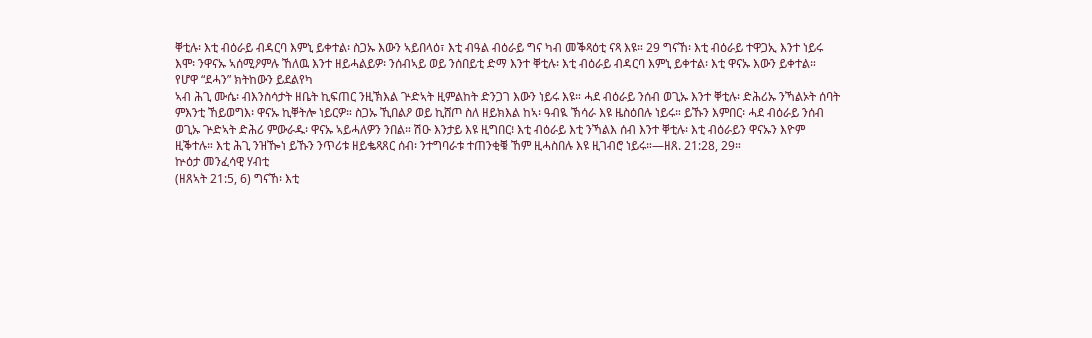ቐቲሉ፡ እቲ ብዕራይ ብዳርባ እምኒ ይቀተል፡ ስጋኡ እውን ኣይበላዕ፣ እቲ ብዓል ብዕራይ ግና ካብ መቕጻዕቲ ናጻ እዩ። 29 ግናኸ፡ እቲ ብዕራይ ተዋጋኢ እንተ ነይሩ እሞ፡ ንዋናኡ ኣሰሚዖምሉ ኸለዉ እንተ ዘይሓልይዎ፡ ንሰብኣይ ወይ ንሰበይቲ ድማ እንተ ቐቲሉ፡ እቲ ብዕራይ ብዳርባ እምኒ ይቀተል፡ እቲ ዋናኡ እውን ይቀተል።
የሆዋ “ደሓን” ክትከውን ይደልየካ
ኣብ ሕጊ ሙሴ፡ ብእንስሳታት ዘቤት ኪፍጠር ንዚኽእል ጕድኣት ዚምልከት ድንጋገ እውን ነይሩ እዩ። ሓደ ብዕራይ ንሰብ ወጊኡ እንተ ቐቲሉ፡ ድሕሪኡ ንኻልኦት ሰባት ምእንቲ ኸይወግእ፡ ዋናኡ ኪቐትሎ ነይርዎ። ስጋኡ ኺበልዖ ወይ ኪሸጦ ስለ ዘይክእል ከኣ፡ ዓብዪ ኽሳራ እዩ ዜስዕበሉ ነይሩ። ይኹን እምበር፡ ሓደ ብዕራይ ንሰብ ወጊኡ ጕድኣት ድሕሪ ምውራዱ፡ ዋናኡ ኣይሓለዎን ንበል። ሽዑ እንታይ እዩ ዚግበር፧ እቲ ብዕራይ እቲ ንኻልእ ሰብ እንተ ቐቲሉ፡ እቲ ብዕራይን ዋናኡን እዮም ዚቕተሉ። እቲ ሕጊ ንዝዀነ ይኹን ንጥሪቱ ዘይቈጻጸር ሰብ፡ ንተግባራቱ ተጠንቂቑ ኸም ዚሓስበሉ እዩ ዚገብሮ ነይሩ።—ዘጸ. 21:28, 29።
ኵዕታ መንፈሳዊ ሃብቲ
(ዘጸኣት 21:5, 6) ግናኸ፡ እቲ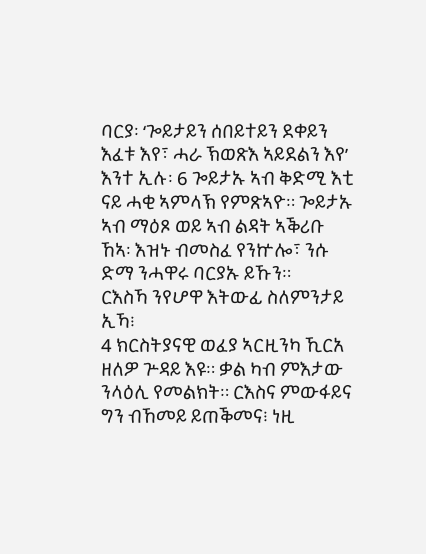ባርያ፡ ‘ጐይታይን ሰበይተይን ደቀይን እፈቱ እየ፣ ሓራ ኽወጽእ ኣይደልን እየ’ እንተ ኢሉ፡ 6 ጐይታኡ ኣብ ቅድሚ እቲ ናይ ሓቂ ኣምላኽ የምጽኣዮ። ጐይታኡ ኣብ ማዕጾ ወይ ኣብ ልዳት ኣቕሪቡ ኸኣ፡ እዝኑ ብመስፈ የንኵሎ፣ ንሱ ድማ ንሓዋሩ ባርያኡ ይኹን።
ርእስኻ ንየሆዋ እትውፊ ስለምንታይ ኢኻ፧
4 ክርስትያናዊ ወፈያ ኣርዚንካ ኺርአ ዘለዎ ጕዳይ እዩ። ቃል ካብ ምእታው ንላዕሊ የመልክት። ርእስና ምውፋይና ግን ብኸመይ ይጠቕመና፧ ነዚ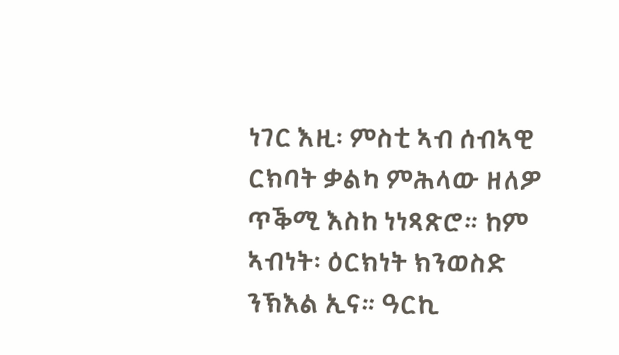ነገር እዚ፡ ምስቲ ኣብ ሰብኣዊ ርክባት ቃልካ ምሕላው ዘለዎ ጥቕሚ እስከ ነነጻጽሮ። ከም ኣብነት፡ ዕርክነት ክንወስድ ንኽእል ኢና። ዓርኪ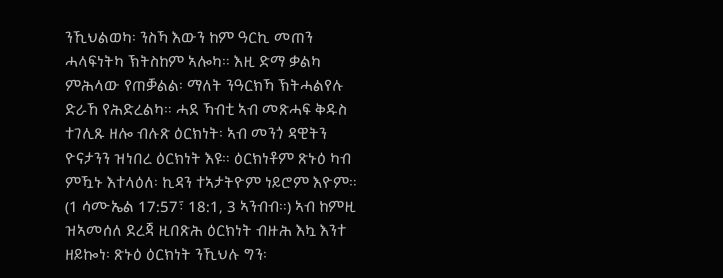ንኺህልወካ፡ ንስኻ እውን ከም ዓርኪ መጠን ሓላፍነትካ ኽትስከም ኣሎካ። እዚ ድማ ቃልካ ምሕላው የጠቓልል፡ ማለት ንዓርክኻ ኽትሓልየሉ ድራኸ የሕድረልካ። ሓደ ኻብቲ ኣብ መጽሓፍ ቅዱስ ተገሊጹ ዘሎ ብሉጽ ዕርክነት፡ ኣብ መንጎ ዳዊትን ዮናታንን ዝነበረ ዕርክነት እዩ። ዕርክነቶም ጽኑዕ ካብ ምዃኑ እተላዕለ፡ ኪዳን ተኣታትዮም ነይሮም እዮም። (1 ሳሙኤል 17:57፣ 18:1, 3 ኣንብብ።) ኣብ ከምዚ ዝኣመሰለ ደረጃ ዚበጽሕ ዕርክነት ብዙሕ እኳ እንተ ዘይኰነ፡ ጽኑዕ ዕርክነት ንኺህሉ ግን፡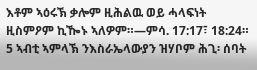እቶም ኣዕሩኽ ቃሎም ዚሕልዉ ወይ ሓላፍነት ዚስምዖም ኪዀኑ ኣለዎም።—ምሳ. 17:17፣ 18:24።
5 ኣብቲ ኣምላኽ ንእስራኤላውያን ዝሃቦም ሕጊ፡ ሰባት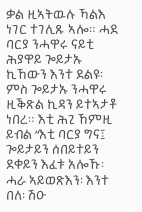ቃል ዚኣትዉሉ ኻልእ ነገር ተገሊጹ ኣሎ። ሓደ ባርያ ንሓዋሩ ናይቲ ሕያዋይ ጐይታኡ ኪኸውን እንተ ደልዩ፡ ምስ ጐይታኡ ንሓዋሩ ዚቕጽል ኪዳን ይተኣታቶ ነበረ። እቲ ሕጊ ኸምዚ ይብል “እቲ ባርያ ግና፤ ጐይታይን ሰበይተይን ደቀይን እፈቱ አሎኹ፡ ሓራ ኣይወጽእን፡ እንተ በለ፡ ሽዑ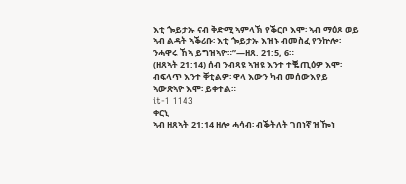እቲ ጐይታኡ ናብ ቅድሚ ኣምላኽ የቕርቦ እሞ፡ ኣብ ማዕጾ ወይ ኣብ ልዳት ኣቕሪቡ፡ እቲ ጐይታኡ እዝኑ ብመስፈ የንኵሎ፡ ንሓዋሩ ኸኣ ይግዝኣዮ።”—ዘጸ. 21:5, 6።
(ዘጸኣት 21:14) ሰብ ንብጻዩ ኣዝዩ እንተ ተቘጢዕዎ እሞ፡ ብፍላጥ እንተ ቐቲልዎ፡ ዋላ እውን ካብ መሰውእየይ ኣውጽኣዮ እሞ፡ ይቀተል።
it-1 1143
ቀርኒ
ኣብ ዘጸኣት 21:14 ዘሎ ሓሳብ፡ ብቕትለት ገበነኛ ዝዀነ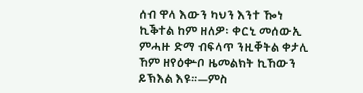ሰብ ዋላ እውን ካህን እንተ ዀነ ኪቕተል ከም ዘለዎ፡ ቀርኒ መሰውኢ ምሓዙ ድማ ብፍላጥ ንዚቐትል ቀታሊ ኸም ዘየዕቍቦ ዜመልክት ኪኸውን ይኽእል እዩ።—ምስ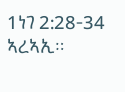1ነገ 2:28-34 ኣረኣኢ።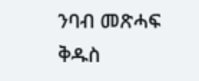ንባብ መጽሓፍ ቅዱስ